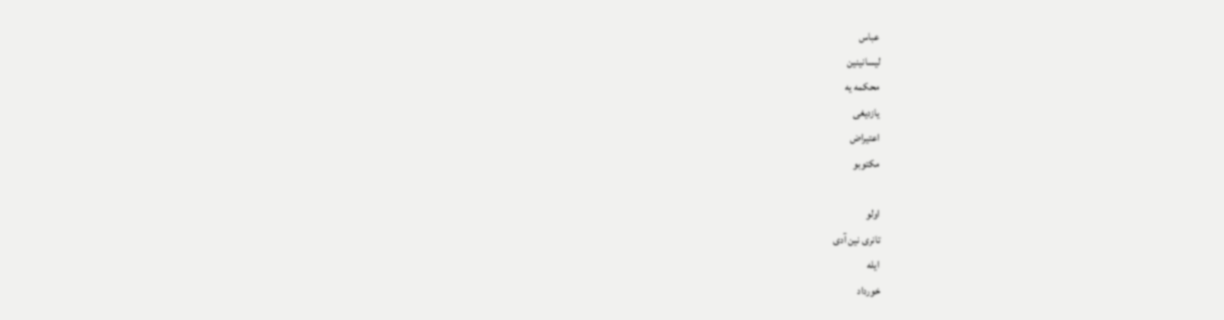عباس
لیسانینین
محکمه یه
یازدیغی
اعتیراض
مکتوبو

اولو
تانری نین آدی
ایله
خورداد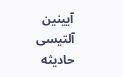آیینین
آلتیسی
حادیثه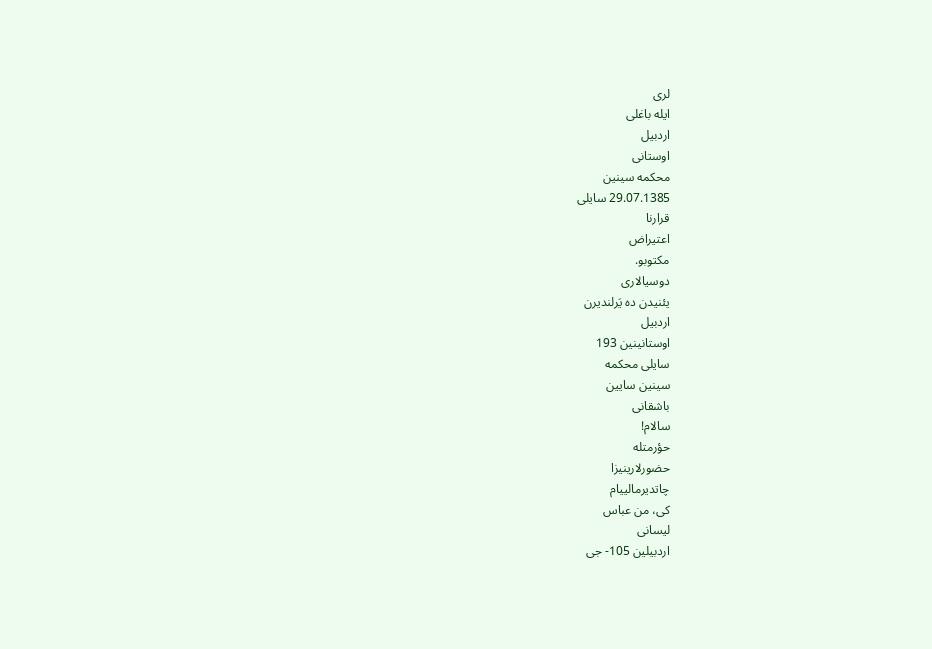لری
ایله باغلی
اردبیل
اوستانی
محکمه سینین
29.07.1385 سایلی
قرارنا
اعتیراض
مکتوبو.
دوسیالاری
یئنیدن ده یَرلندیرن
اردبیل
اوستانینین 193
سایلی محکمه
سینین سایین
باشقانی
سالام!
حؤرمتله
حضورلارینیزا
چاتدیرمالییام
کی، من عباس
لیسانی
اردبیلین 105- جی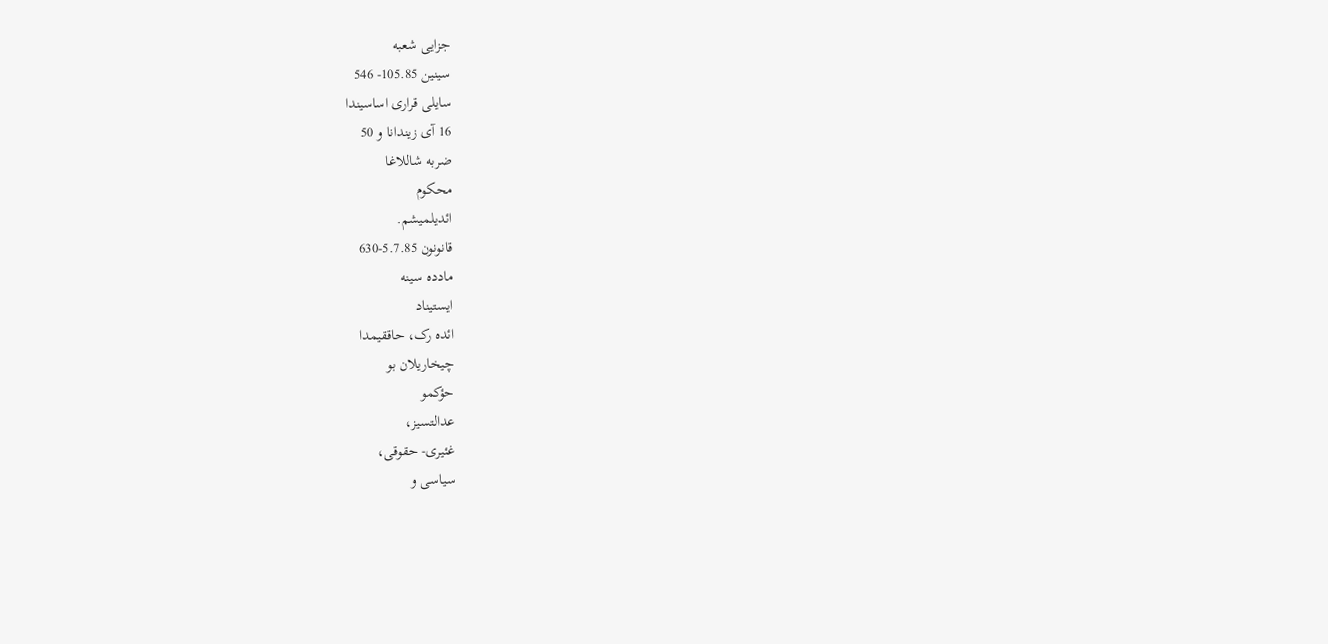جزایی شعبه
سینین 105.85- 546
سایلی قراری اساسیندا
16 آی زیندانا و 50
ضربه شاللاغا
محکوم
ائدیلمیشم.
قانونون 5.7.85-630
مادده سینه
ایستیناد
ائده رک، حاققیمدا
چیخاریلان بو
حؤکمو
عدالتسیز،
غئیری- حقوقی،
سیاسی و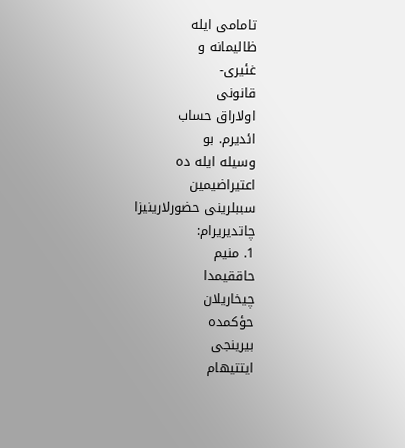تامامی ایله
ظالیمانه و
غئیری-
قانونی
اولاراق حساب
ائدیرم. بو
وسیله ایله ده
اعتیراضیمین
سببلرینی حضورلارینیزا
چاتدیریرام:
1. منیم
حاققیمدا
چیخاریلان
حؤکمده
بیرینجی
ایتتیهام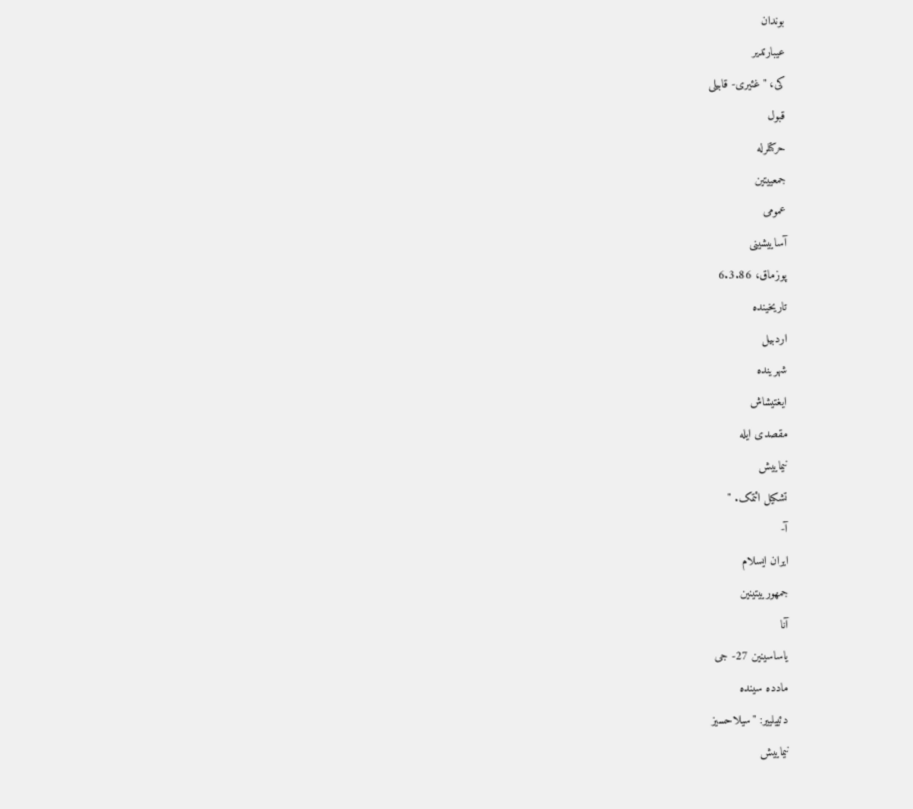بوندان
عیبارتدیر
کی، "غئیری- قابیلی
قبول
حرکتلرله
جمعییتین
عمومی
آساییشینی
پوزماق، 6.3.86
تاریخینده
اردبیل
شهرینده
ایغتیشاش
مقصدی ایله
نیماییش
تشکیل ائتمک. "
آ-
ایران ایسلام
جمهورییتینین
آنا
یاساسینین 27- جی
مادده سینده
دئییلییر: "سیلاحسیز
نیماییش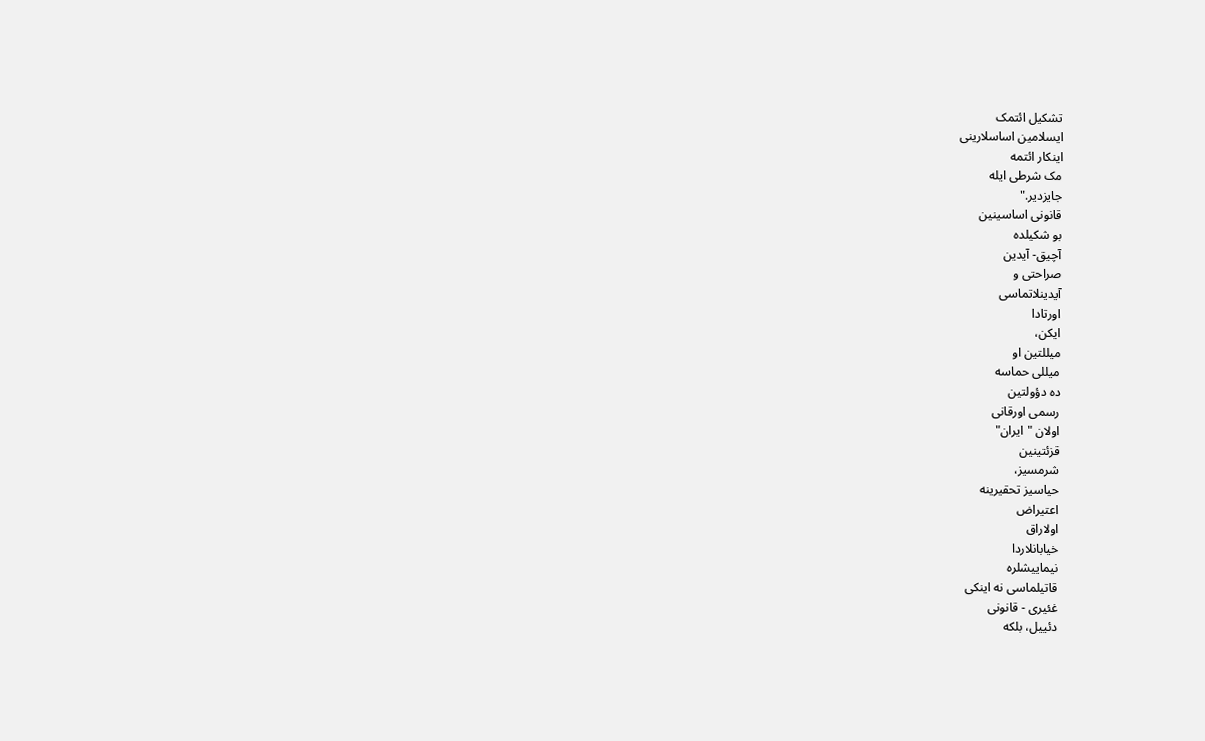تشکیل ائتمک
ایسلامین اساسلارینی
اینکار ائتمه
مک شرطی ایله
جایزدیر."
قانونی اساسینین
بو شکیلده
آچیق- آیدین
صراحتی و
آیدینلاتماسی
اورتادا
ایکن،
میللتین او
میللی حماسه
ده دؤولتین
رسمی اورقانی
اولان "ایران"
قزئتینین
شرمسیز،
حیاسیز تحقیرینه
اعتیراض
اولاراق
خیابانلاردا
نیماییشلره
قاتیلماسی نه اینکی
غئیری - قانونی
دئییل، بلکه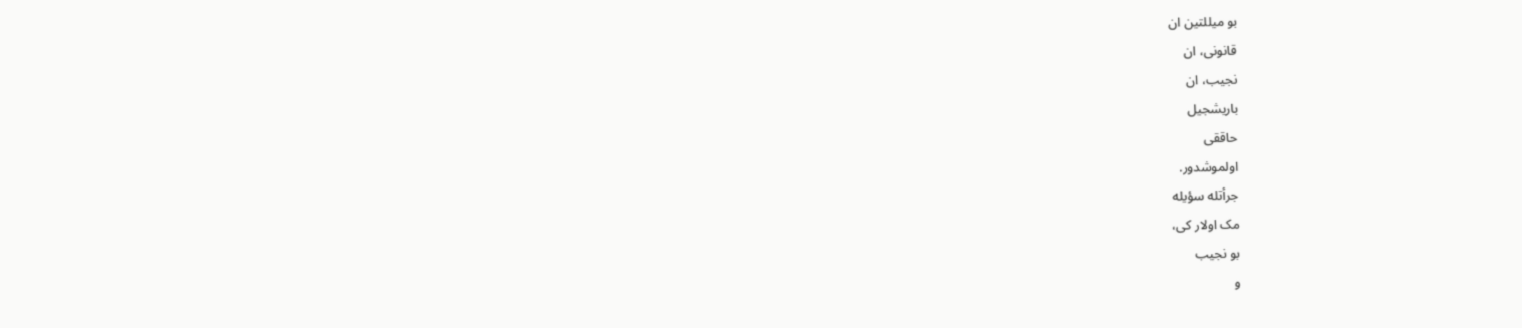بو میللتین ان
قانونی، ان
نجیب، ان
باریشجیل
حاققی
اولموشدور.
جرأتله سؤیله
مک اولار کی،
بو نجیب
و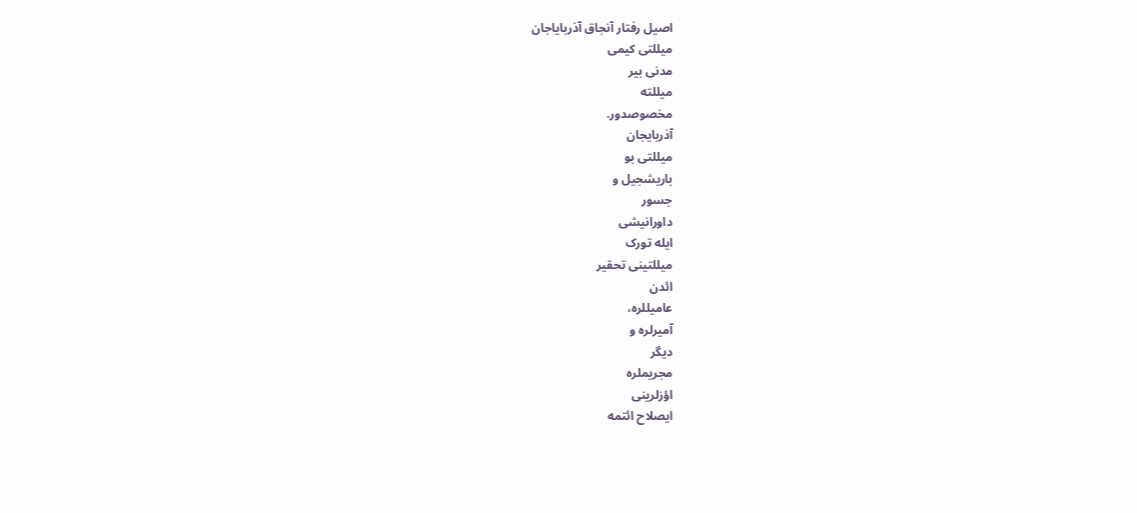اصیل رفتار آنجاق آذربایاجان
میللتی کیمی
مدنی بیر
میللته
مخصوصدور.
آذربایجان
میللتی بو
باریشجیل و
جسور
داورانیشی
ایله تورک
میللتینی تحقیر
ائدن
عامیللره،
آمیرلره و
دیگر
مجریملره
اؤزلرینی
ایصلاح ائتمه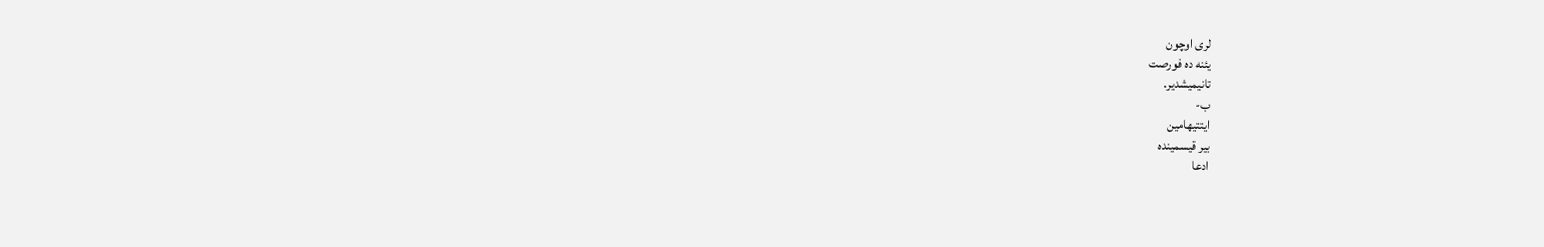لری اوچون
یئنه ده فورصت
تانیمیشدیر.
ب-
ایتتیهامین
بیر قیسمینده
ادعا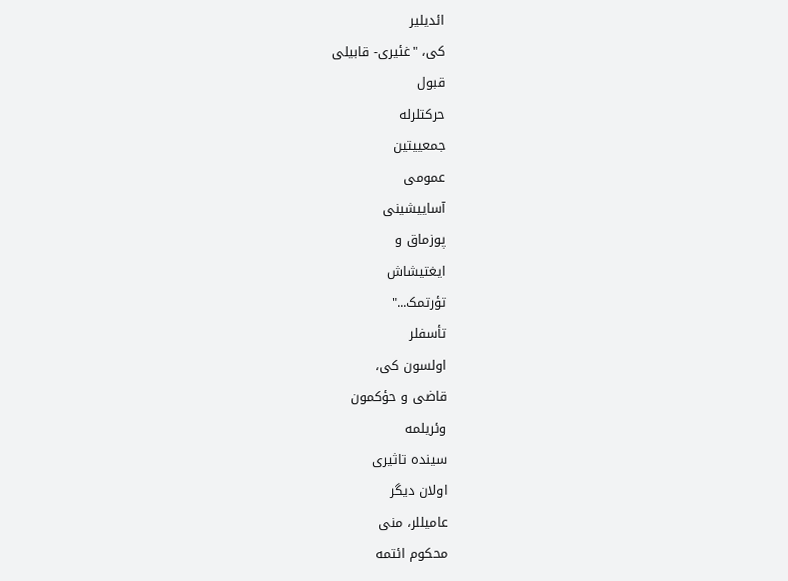ائدیلیر
کی، "غئیری- قابیلی
قبول
حرکتلرله
جمعییتین
عمومی
آساییشینی
پوزماق و
ایغتیشاش
تؤرتمک..."
تأسفلر
اولسون کی،
قاضی و حؤکمون
وئریلمه
سینده تاثیری
اولان دیگر
عامیللر، منی
محکوم ائتمه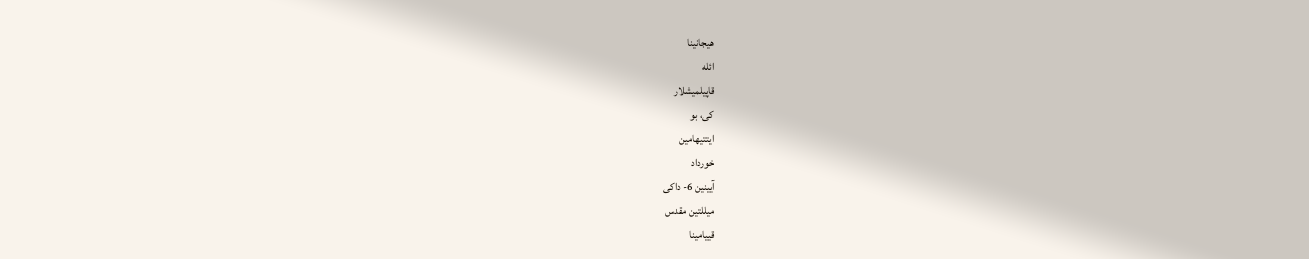هیجانینا
ائله
قاپیلمیشلار
کی، بو
ایتتیهامین
خورداد
آیینین 6- داکی
میللتین مقدس
قییامینا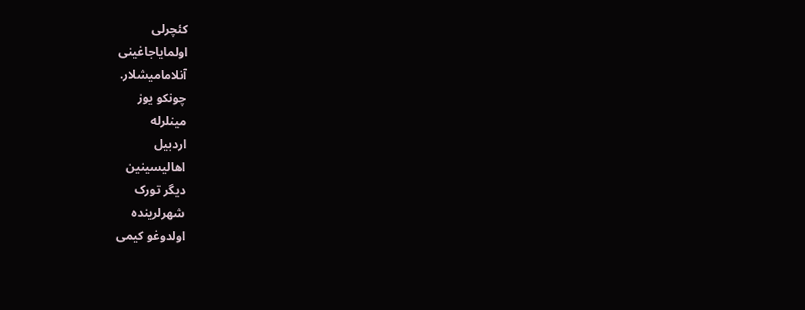کئچرلی
اولمایاجاغینی
آنلامامیشلار.
چونکو یوز
مینلرله
اردبیل
اهالیسینین
دیگر تورک
شهرلرینده
اولدوغو کیمی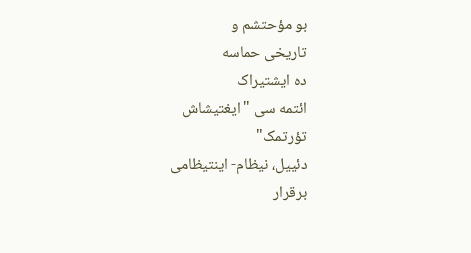بو مؤحتشم و
تاریخی حماسه
ده ایشتیراک
ائتمه سی "ایغتیشاش
تؤرتمک"
دئییل، نیظام- اینتیظامی
برقرار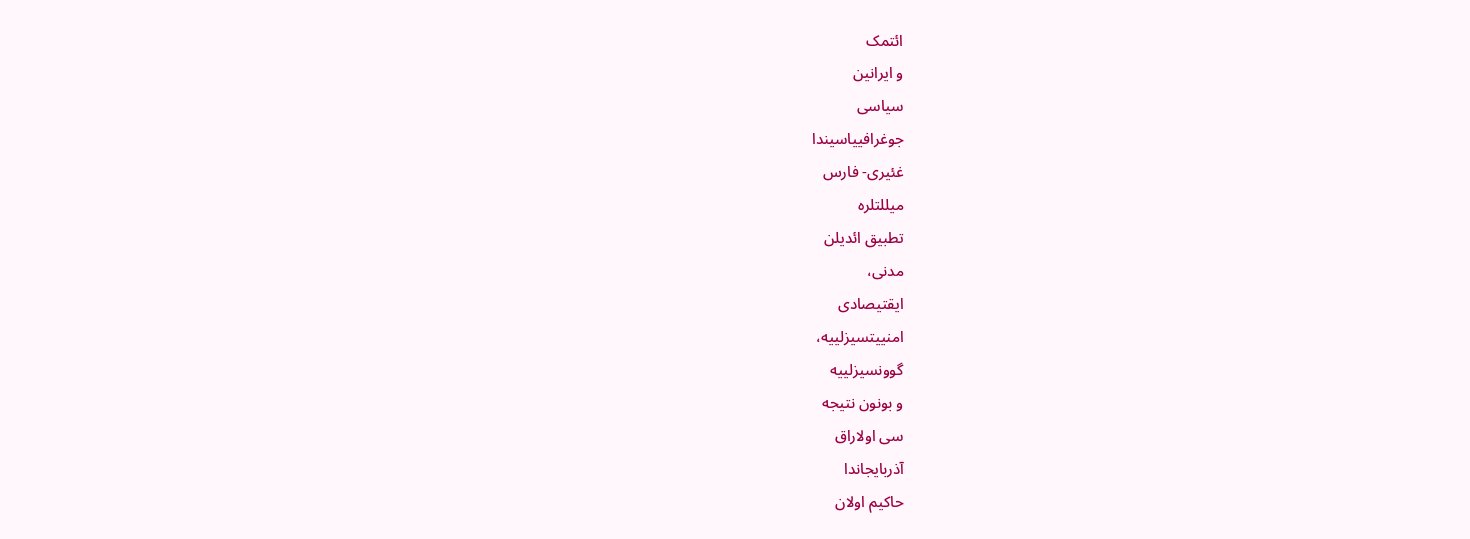ائتمک
و ایرانین
سیاسی
جوغرافییاسیندا
غئیری- فارس
میللتلره
تطبیق ائدیلن
مدنی،
ایقتیصادی
امنییتسیزلییه،
گوونسیزلییه
و بونون نتیجه
سی اولاراق
آذربایجاندا
حاکیم اولان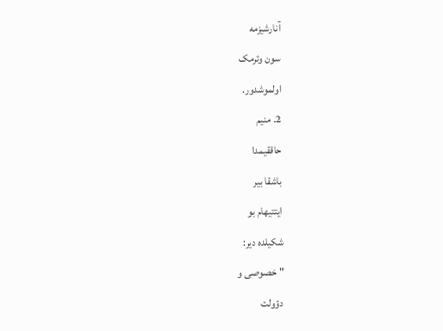آنارشیزمه
سون وئرمک
اولموشدور.
2. منیم
حاققیمدا
باشقا بیر
ایتتیهام بو
شکیلده دیر:
" خصوصی و
دؤولت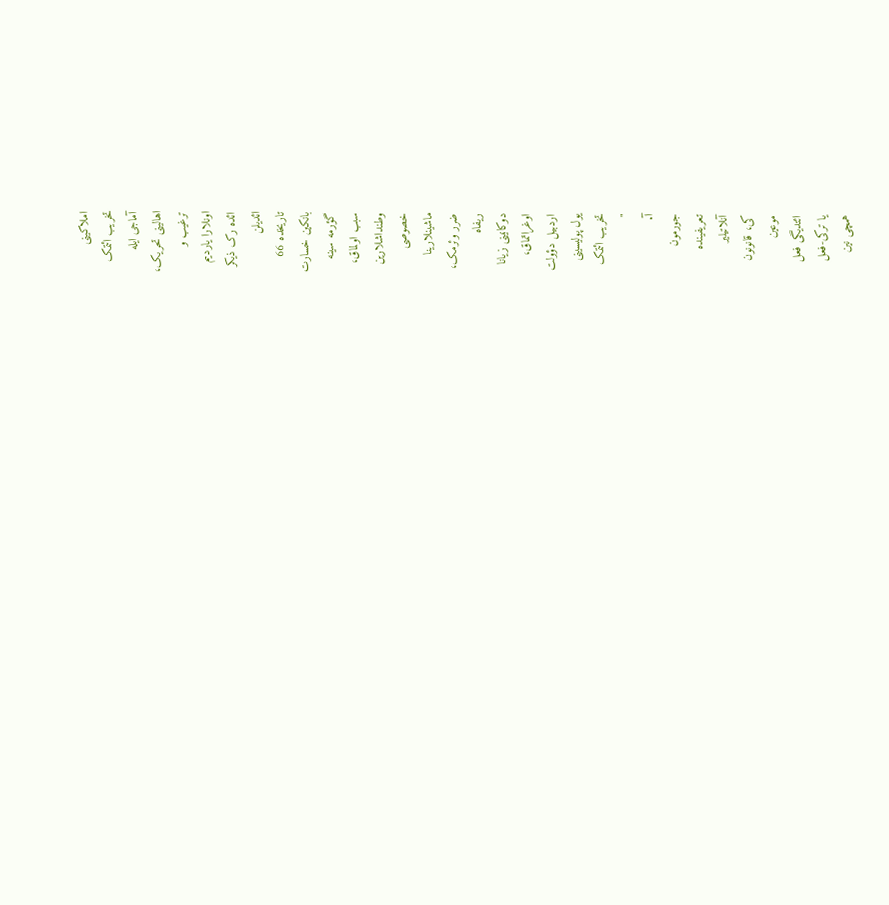املاکینی
تخریب ائتمک
آماجی ایله
اهالینی تحریک،
ترغیب و
اونلارا یاردیم
ائده رک ذیکر
ائدیلن
تاریخده 66
بانکین خسارت
گؤرمه سینه
سبب اولماق،
وطنداشلارین
خصوصی
ماشینلارینا
ضرر وئرمک،
ریفاه
دوکانینی زیانا
اوغراتماق،
اردبیل دؤولت
یول پولیسینی
تخریب ائتمک
"
آ.
جورمون
تعریفینده
آنلاتیلیر
کی، قانونون
موعین
ائتدیگی فعل
یا ترکی-فعل
همچی نین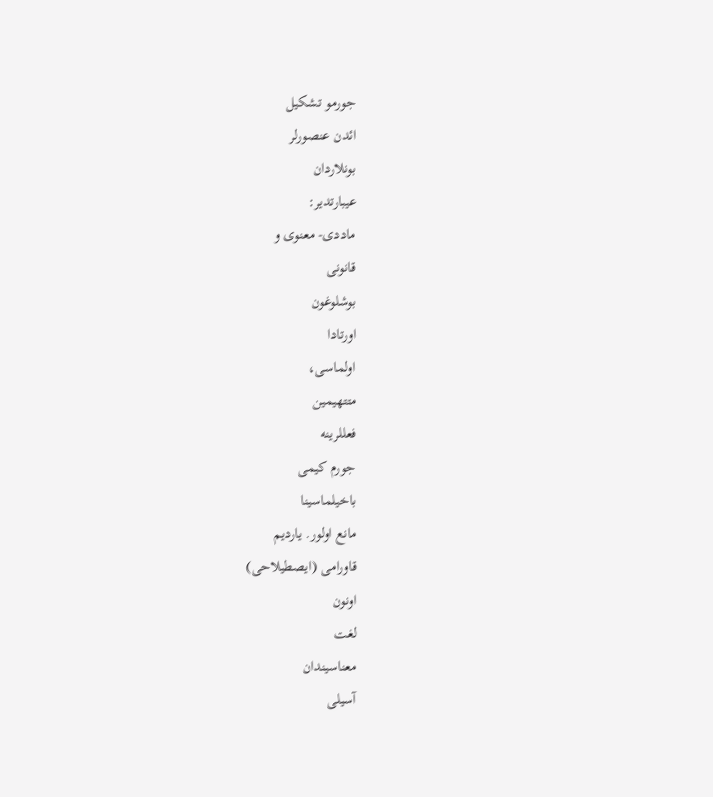جورمو تشکیل
ائدن عنصورلر
بونلاردان
عیبارتدیر:
ماددی- معنوی و
قانونی
بوشلوغون
اورتادا
اولماسی،
متتهیمین
فعللرینه
جورم کیمی
باخیلماسینا
مانع اولور. یاردیم
قاورامی (ایصطیلاحی)
اونون
لغت
معناسیندان
آسیلی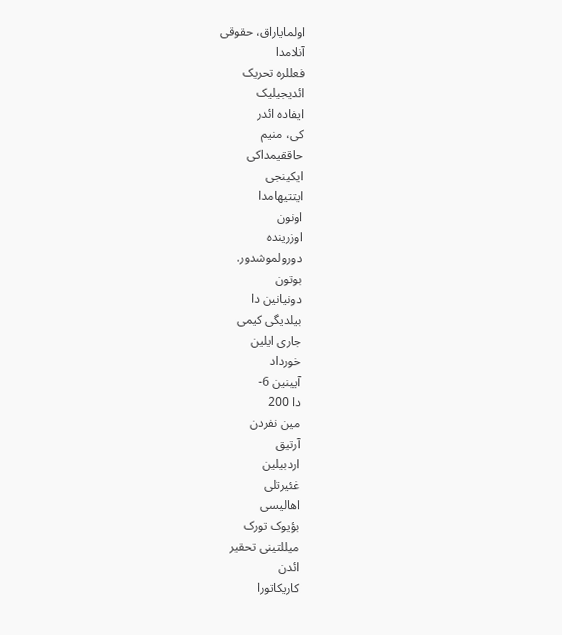اولمایاراق، حقوقی
آنلامدا
فعللره تحریک
ائدیجیلیک
ایفاده ائدر
کی، منیم
حاققیمداکی
ایکینجی
ایتتیهامدا
اونون
اوزرینده
دورولموشدور.
بوتون
دونیانین دا
بیلدیگی کیمی
جاری ایلین
خورداد
آیینین 6-
دا 200
مین نفردن
آرتیق
اردبیلین
غئیرتلی
اهالیسی
بؤیوک تورک
میللتینی تحقیر
ائدن
کاریکاتورا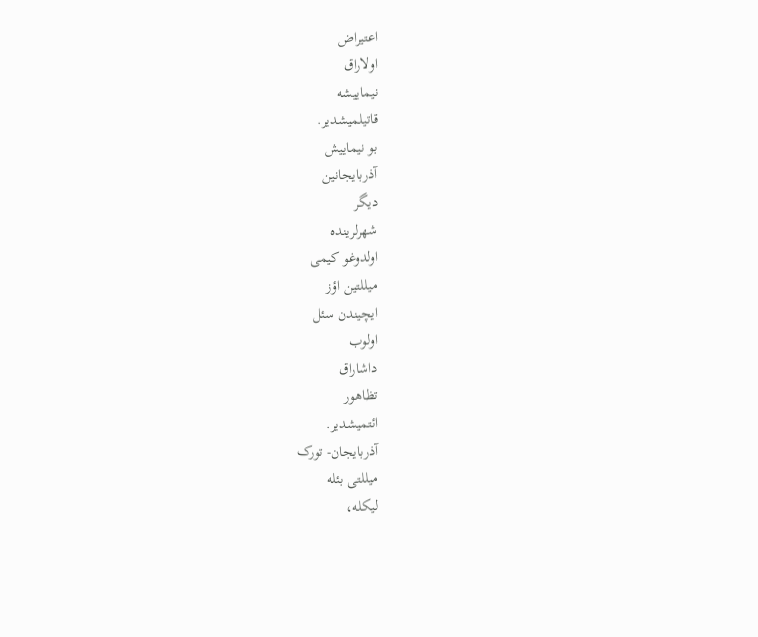اعتیراض
اولاراق
نیماییشه
قاتیلمیشدیر.
بو نیماییش
آذربایجانین
دیگر
شهرلرینده
اولدوغو کیمی
میللتین اؤز
ایچیندن سئل
اولوب
داشاراق
تظاهور
ائتمیشدیر.
آذربایجان- تورک
میللتی بئله
لیکله،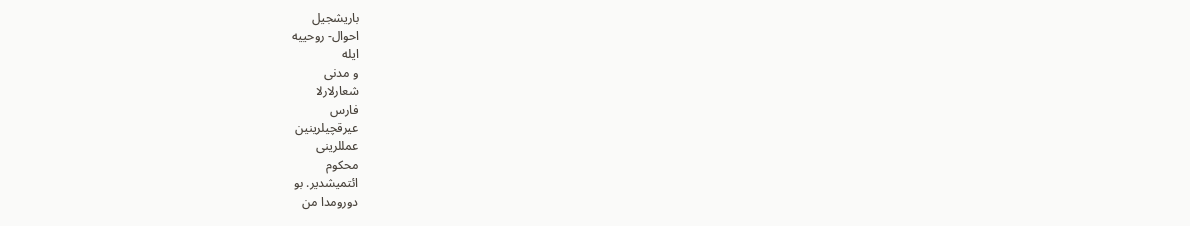باریشجیل
احوال- روحییه
ایله
و مدنی
شعارلارلا
فارس
عیرقچیلرینین
عمللرینی
محکوم
ائتمیشدیر. بو
دورومدا من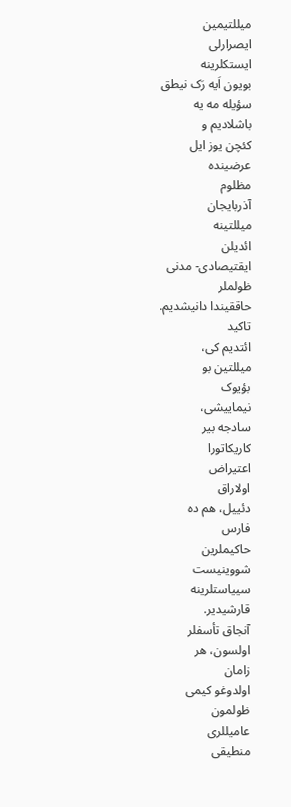میللتیمین
ایصرارلی
ایستکلرینه
بویون اَیه رَک نیطق
سؤیله مه یه
باشلادیم و
کئچن یوز ایل
عرضینده
مظلوم
آذربایجان
میللتینه
ائدیلن
ایقتیصادی- مدنی
ظولملر
حاققیندا دانیشدیم.
تاکید
ائتدیم کی،
میللتین بو
بؤیوک
نیماییشی،
سادجه بیر
کاریکاتورا
اعتیراض
اولاراق
دئییل، هم ده
فارس
حاکیملرین
شووینیست
سییاستلرینه
قارشیدیر.
آنجاق تأسفلر
اولسون، هر
زامان
اولدوغو کیمی
ظولمون
عامیللری
منطیقی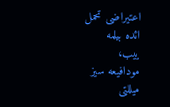اعتیراضی تحمل
ائده بیلمه
ییب،
مودافیعه سیز
میللتی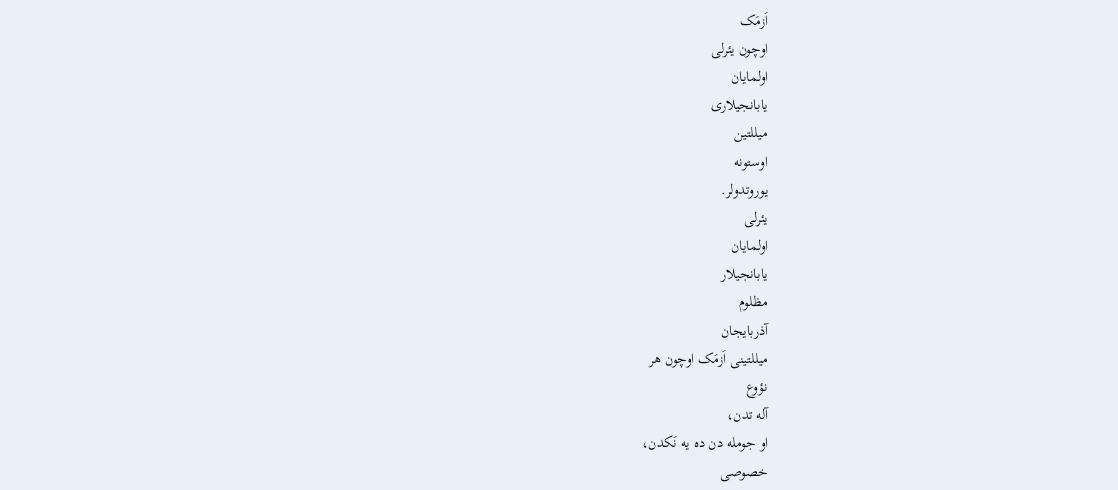اَزمَک
اوچون یئرلی
اولمایان
یابانجیلاری
میللتین
اوستونه
یوروتدولر.
یئرلی
اولمایان
یابانجیلار
مظلوم
آذربایجان
میللتینی اَزمَک اوچون هر
نؤوع
آله تدن،
او جومله دن ده یه نَکدن،
خصوصی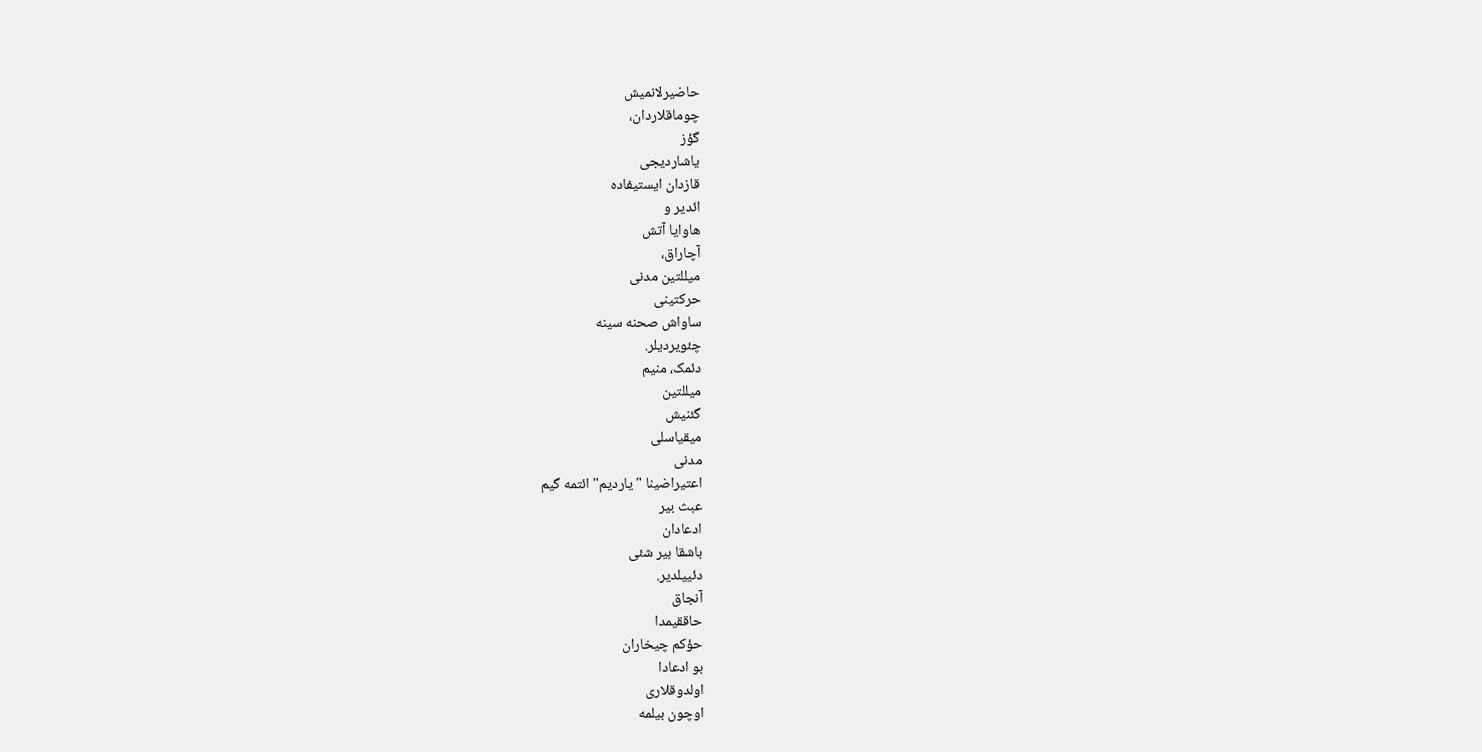حاضیرلانمیش
چوماقلاردان،
گؤز
یاشاردیجی
قازدان ایستیفاده
ائدیر و
هاوایا آتش
آچاراق،
میللتین مدنی
حرکتینی
ساواش صحنه سینه
چئویردیلر.
دئمک، منیم
میللتین
گئنیش
میقیاسلی
مدنی
اعتیراضینا "یاردیم" ائتمه گیم
عبث بیر
ادعادان
باشقا بیر شئی
دئییلدیر.
آنجاق
حاققیمدا
حؤکم چیخاران
بو ادعادا
اولدوقلاری
اوچون بیلمه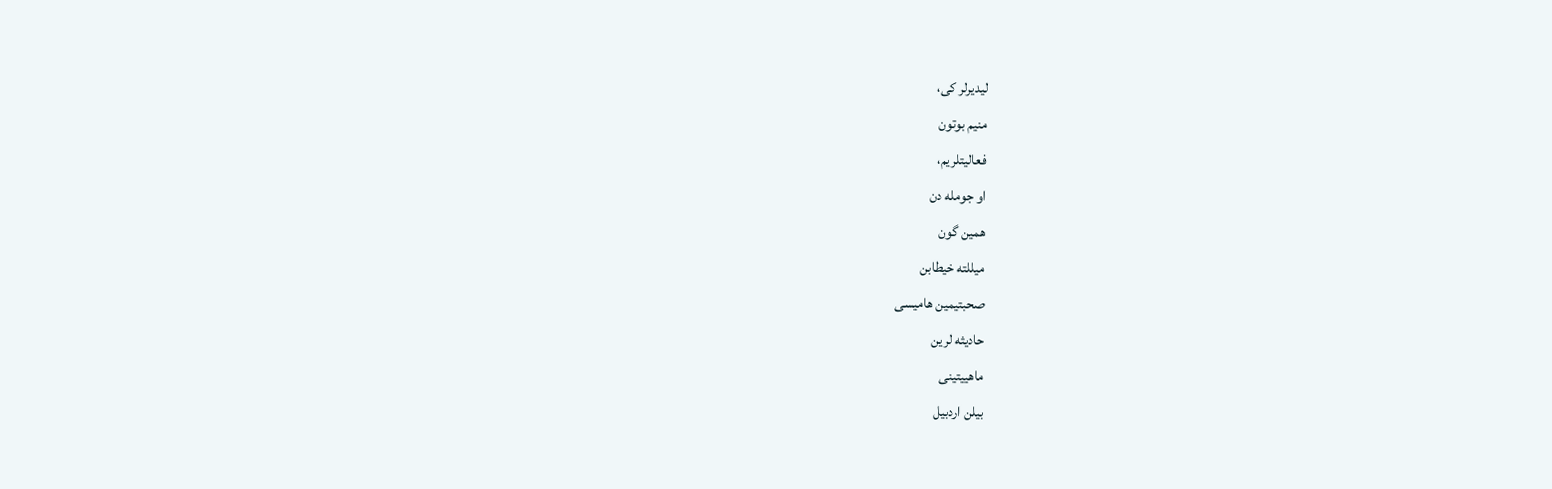لیدیرلر کی،
منیم بوتون
فعالیتلریم،
او جومله دن
همین گون
میللته خیطابن
صحبتیمین هامیسی
حادیثه لرین
ماهییتینی
بیلن اردبیل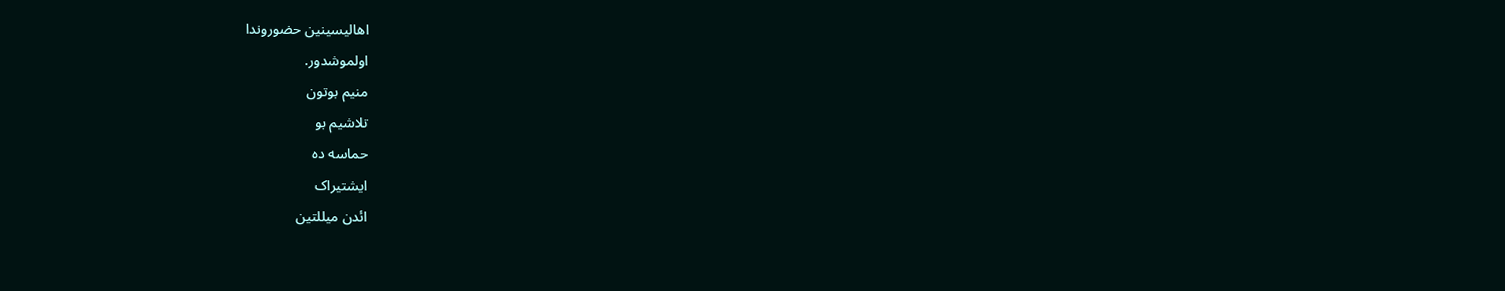اهالیسینین حضوروندا
اولموشدور.
منیم بوتون
تلاشیم بو
حماسه ده
ایشتیراک
ائدن میللتین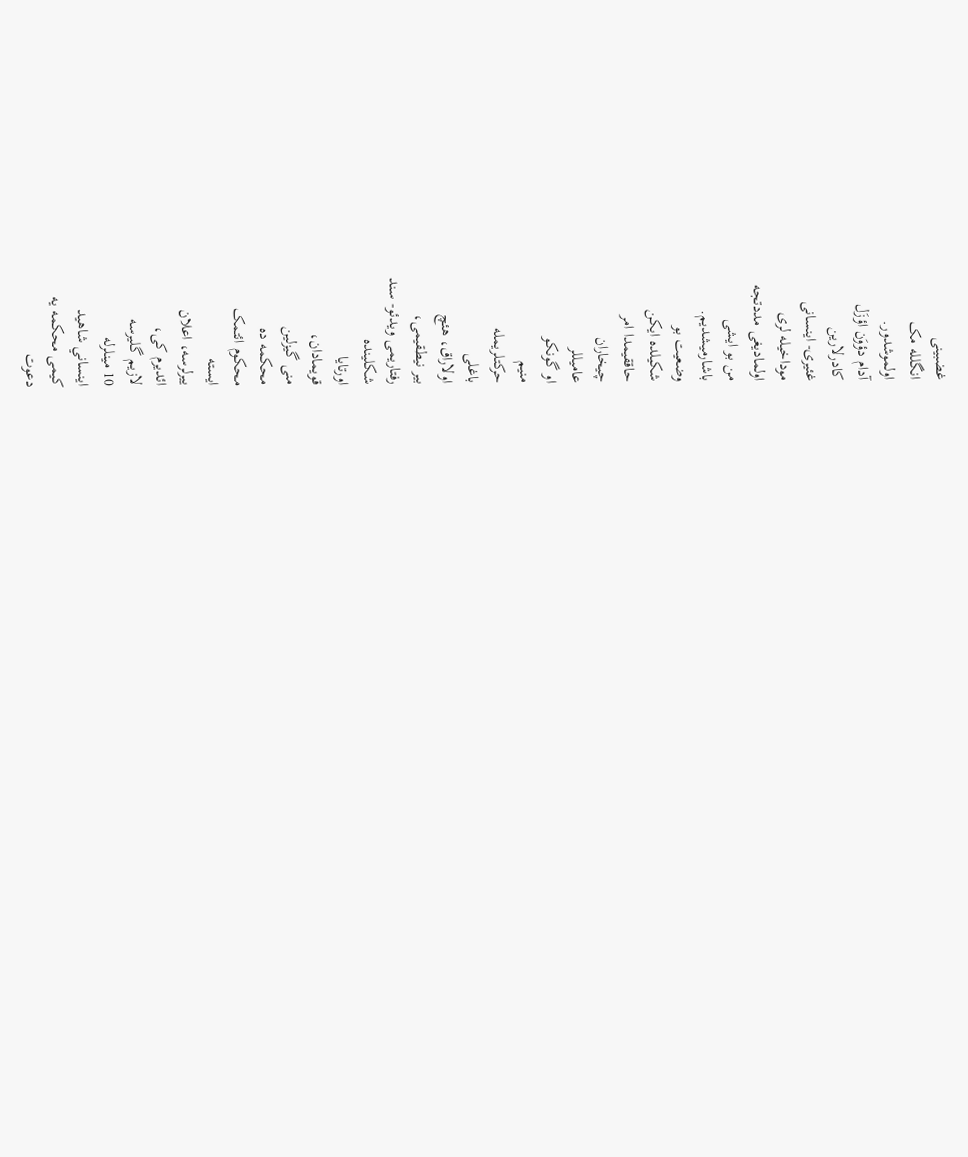غضبینی
انگلله مک
اولموشدور.
آدام دؤوَن اؤزَل
کادرلارین
غئیری- اینسانی
موداخیله لری
اولمادیغی مددتجه
من بو ایشی
باشارمیشدیم.
وضعیت بو
شکیلده ایکن
حاققیمدا امر
چیخاران
عامیللر
او گونکو
منیم
حرکتلریمله
باغلی
اولاراق، هئچ
بیر نیطقیمی،
رفتاریمی ویدئو- سند
شکلینده
اورتایا
قویمادان،
منی گیزلین
محکمه ده
محکوم ائتمک
ایسته
ییرلرسه، اعلان
ائدیرم کی،
لازیم گلیرسه
10 مینلرله
اینساني شاهید
کیمی محکمه یه
دعوت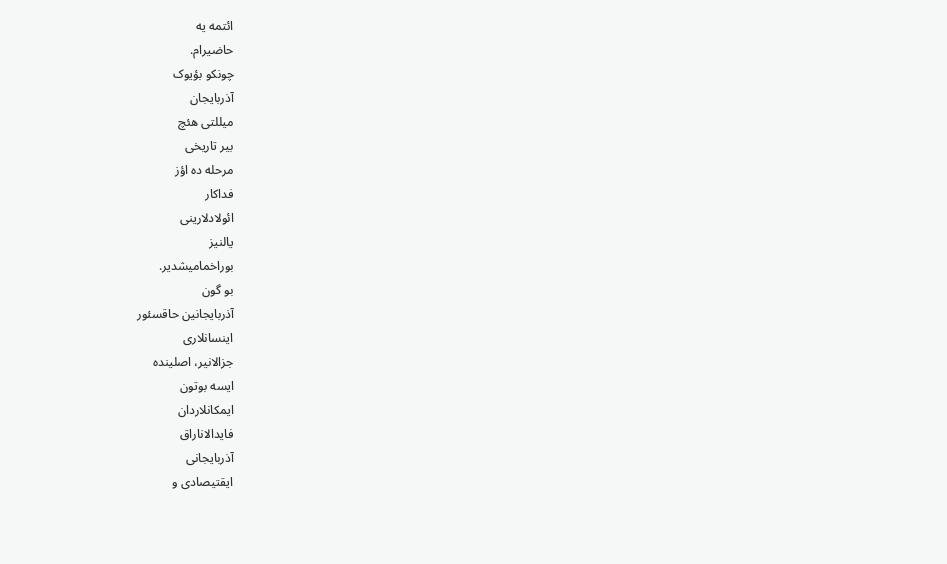ائتمه یه
حاضیرام.
چونکو بؤیوک
آذربایجان
میللتی هئچ
بیر تاریخی
مرحله ده اؤز
فداکار
ائولادلارینی
یالنیز
بوراخمامیشدیر.
بو گون
آذربایجانین حاقسئور
اینسانلاری
جزالانیر، اصلینده
ایسه بوتون
ایمکانلاردان
فایدالاناراق
آذربایجانی
ایقتیصادی و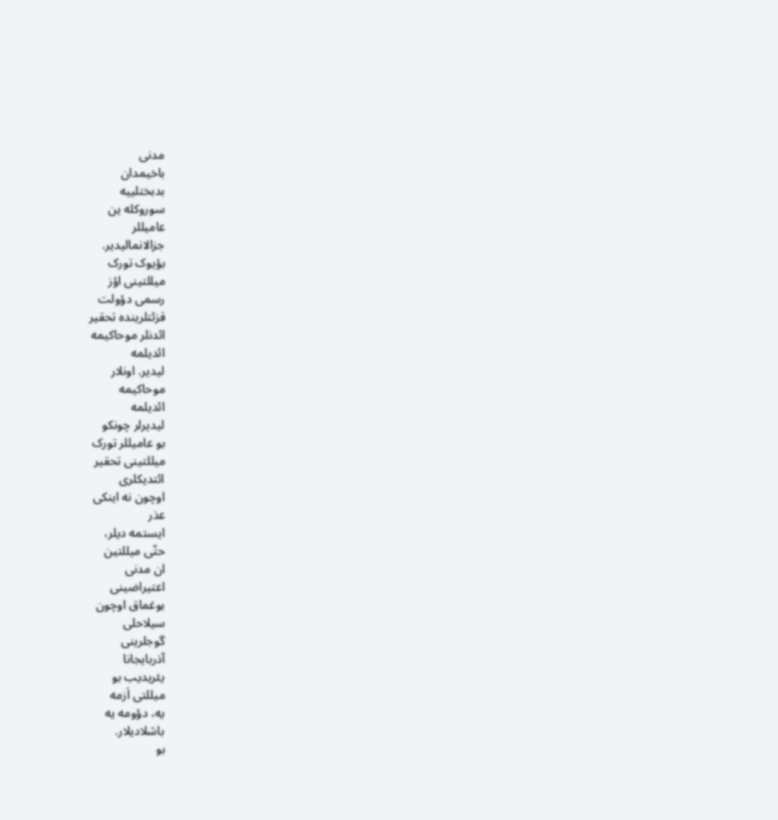مدنی
باخیمدان
بدبختلییه
سوروکله ین
عامیللر
جزالانمالیدیر.
بؤیوک تورک
میللتینی اؤز
رسمی دؤولت
قزئتلرینده تحقیر
ائدنلر موحاکیمه
ائدیلمه
لیدیر. اونلار
موحاکیمه
ائدیلمه
لیدیرلر چونکو
بو عامیللر تورک
میللتینی تحقیر
ائتدیکلری
اوچون نه اینکی
عذر
ایستمه دیلر،
حتّی میللتین
ان مدنی
اعتیراضینی
بوغماق اوچون
سیلاحلی
گوجلرینی
آذربایجانا
یئریدیب بو
میللتی اَزمه
یه، دؤومه یه
باشلادیلار.
بو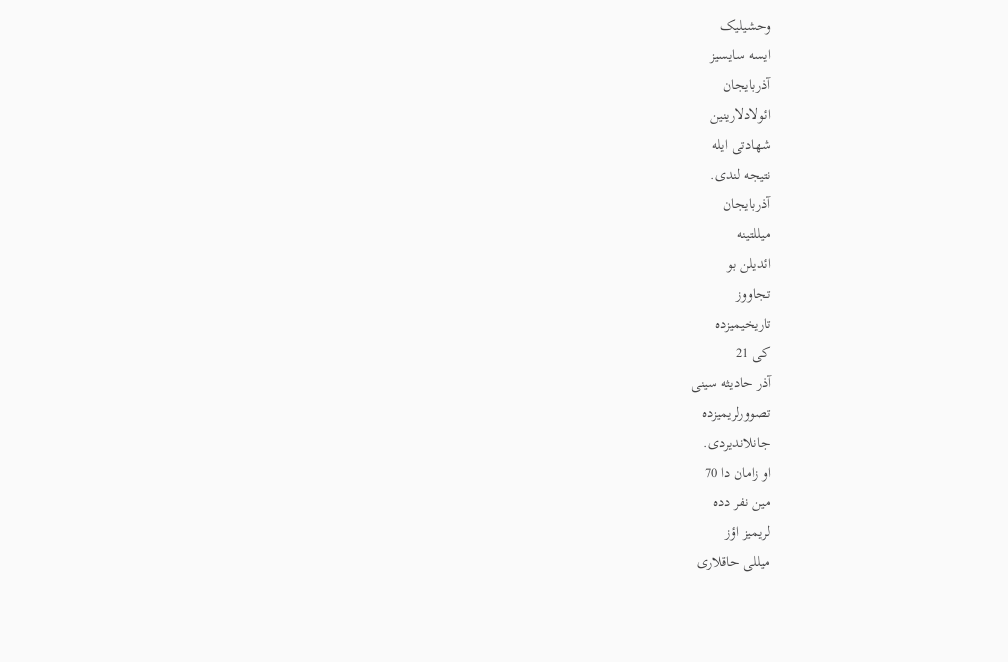وحشیلیک
ایسه سایسیز
آذربایجان
ائولادلارینین
شهادتی ایله
نتیجه لندی.
آذربایجان
میللتینه
ائدیلن بو
تجاووز
تاریخیمیزده
کی 21
آذر حادیثه سینی
تصوورلریمیزده
جانلاندیردی.
او زامان دا 70
مین نفر دده
لریمیز اؤز
میللی حاقلاری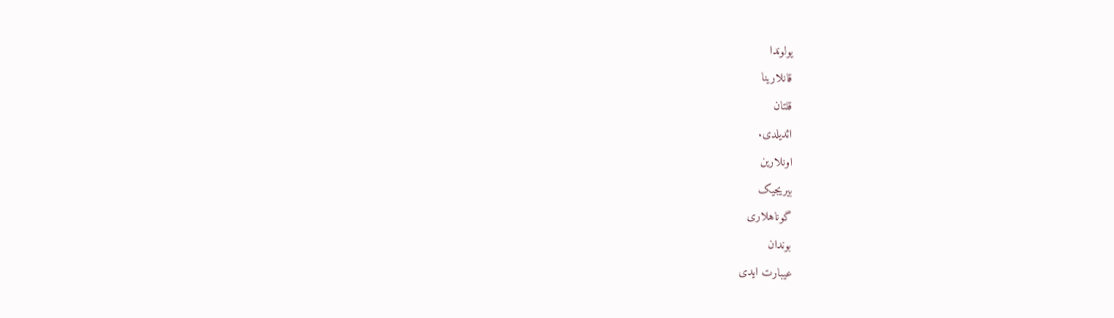یولوندا
قانلارینا
قلتان
ائدیلدی.
اونلارین
بیریجیک
گوناهلاری
بوندان
عیبارت ایدی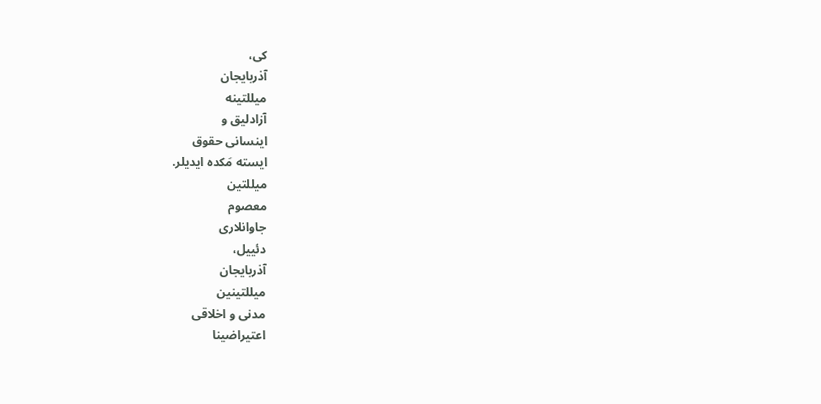کی،
آذربایجان
میللتینه
آزادلیق و
اینسانی حقوق
ایسته مَکده ایدیلر.
میللتین
معصوم
جاوانلاری
دئییل،
آذربایجان
میللتینین
مدنی و اخلاقی
اعتیراضینا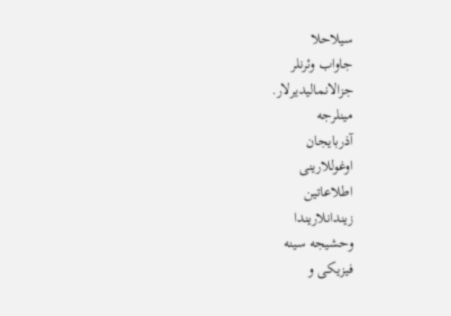سیلاحلا
جاواب وئرنلر
جزالانمالیدیرلار.
مینلرجه
آذربایجان
اوغوللارینی
اطلاعاتین
زیندانلاریندا
وحشیجه سینه
فیزیکی و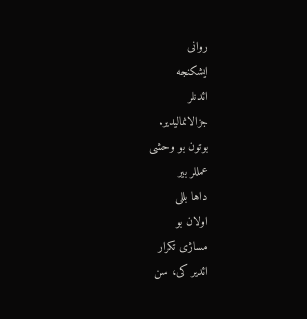روانی
ایشکنجه
ائدنلر
جزالانمالیدیر.
بوتون بو وحشی
عمللر بیر
داها بللی
اولان بو
مساژی تکرار
ائدیر کی، سن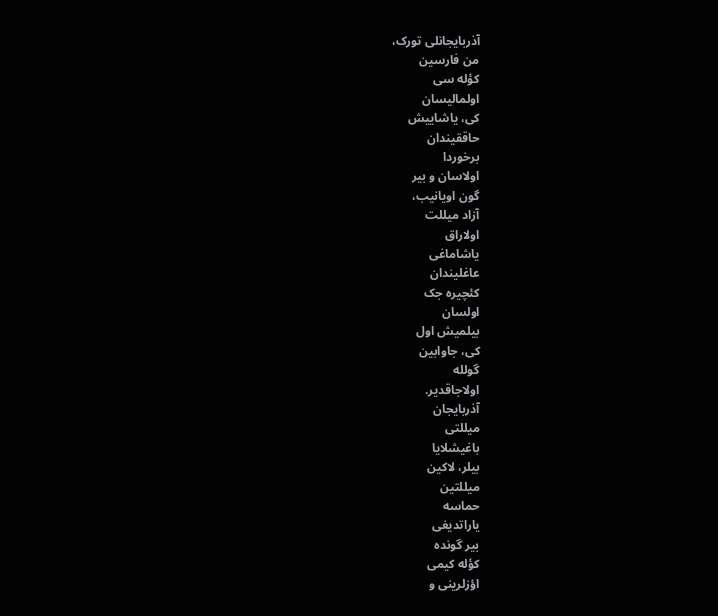آذربایجانلی تورک،
من فارسین
کؤله سی
اولمالیسان
کی، یاشاییش
حاققیندان
برخوردا
اولاسان و بیر
گون اویانیب،
آزاد میللت
اولاراق
یاشاماغی
عاغلیندان
کئچیره جک
اولسان
بیلمیش اول
کی، جاوابین
گولله
اولاجاقدیر.
آذربایجان
میللتی
باغیشلایا
بیلر، لاکین
میللتین
حماسه
یاراتدیغی
بیر گونده
کؤله کیمی
اؤزلرینی و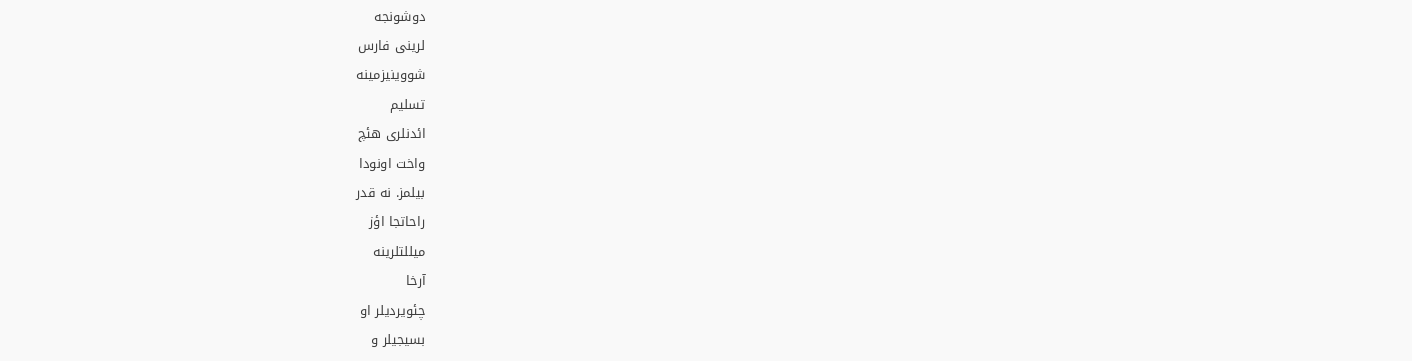دوشونجه
لرینی فارس
شووینیزمینه
تسلیم
ائدنلری هئچ
واخت اونودا
بیلمز. نه قدر
راحاتجا اؤز
میللتلرینه
آرخا
چئویردیلر او
بسیجیلر و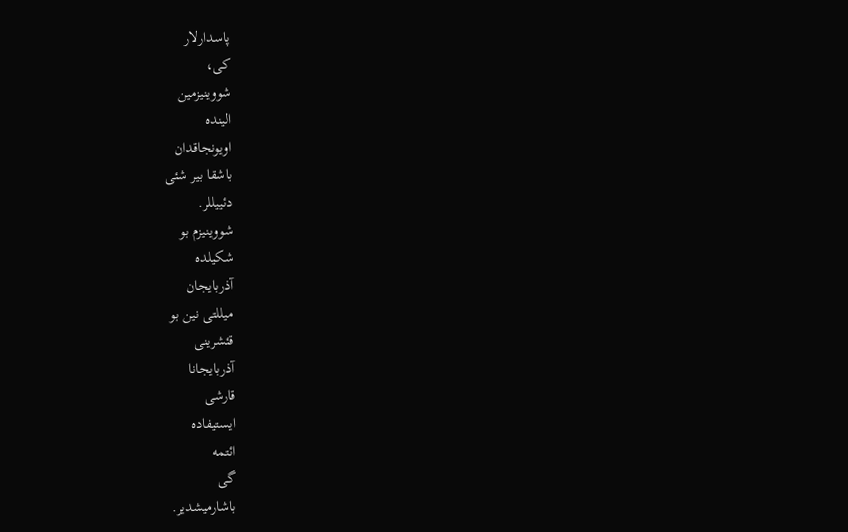پاسدارلار
کی،
شووینیزمین
الینده
اویونجاقدان
باشقا بیر شئی
دئییللر.
شووینیزم بو
شکیلده
آذربایجان
میللتی نین بو
قئشرینی
آذربایجانا
قارشی
ایستیفاده
ائتمه
گی
باشارمیشدیر.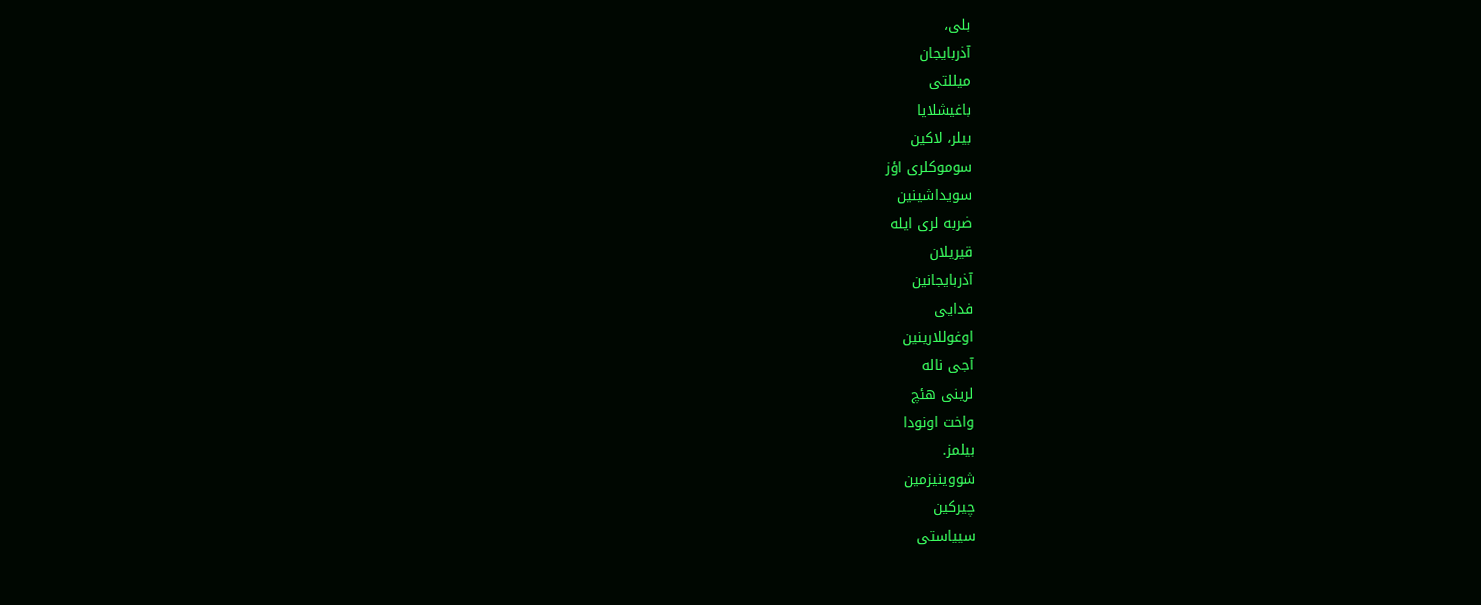بلی،
آذربایجان
میللتی
باغیشلایا
بیلر، لاکین
سوموکلری اؤز
سویداشینین
ضربه لری ایله
قیریلان
آذربایجانین
فدایی
اوغوللارینین
آجی ناله
لرینی هئچ
واخت اونودا
بیلمز.
شووینیزمین
چیرکین
سییاستی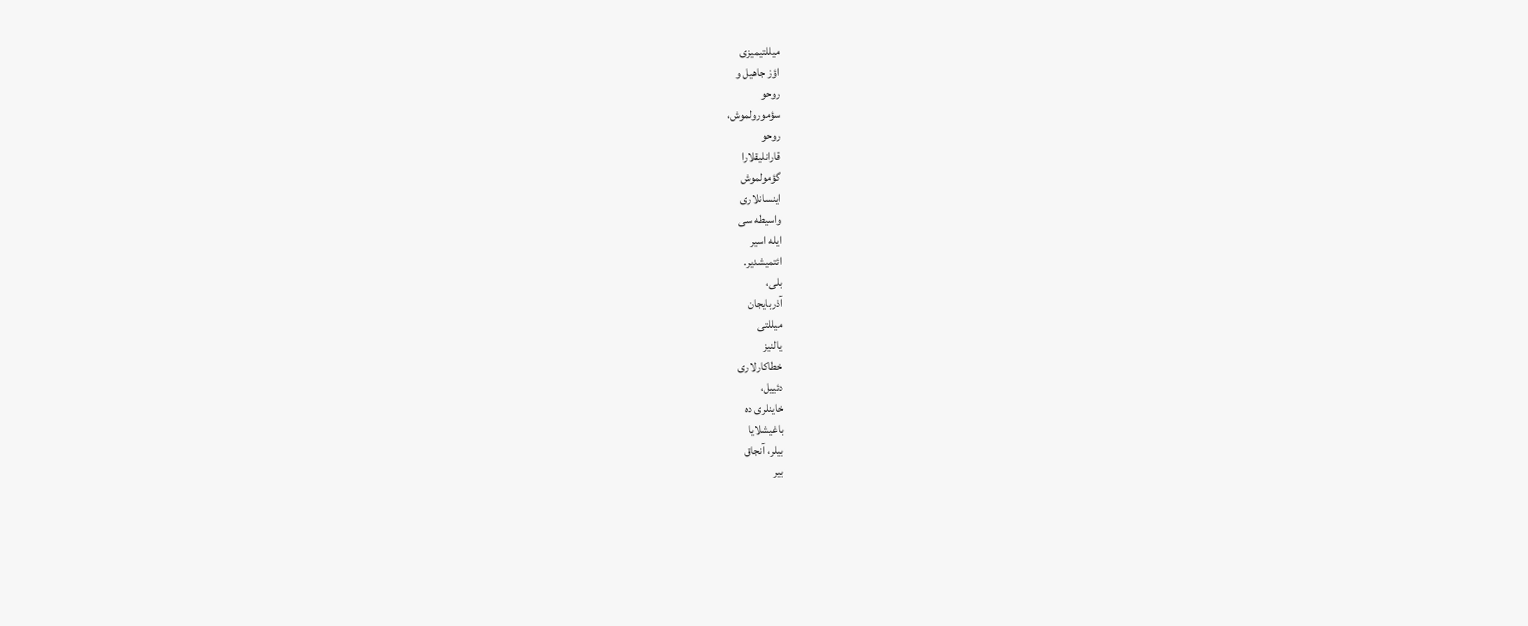میللتیمیزی
اؤز جاهیل و
روحو
سؤمورولموش،
روحو
قارانلیقلارا
گؤمولموش
اینسانلاری
واسیطه سی
ایله اسیر
ائتمیشدیر.
بلی،
آذربایجان
میللتی
یالنیز
خطاکارلاری
دئییل،
خاینلری ده
باغیشلایا
بیلر، آنجاق
بیر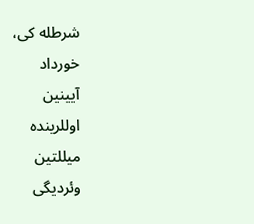شرطله کی،
خورداد
آیینین
اوللرینده
میللتین
وئردیگی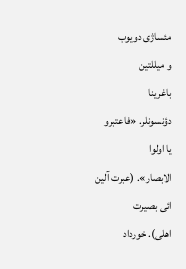مئساژی دویوب
و میللتین
باغرینا
دؤنسونلر. «فاعتبرو
یا اولوا
الابصار». (عبرت آلین
ائی بصیرت
اهلی). خورداد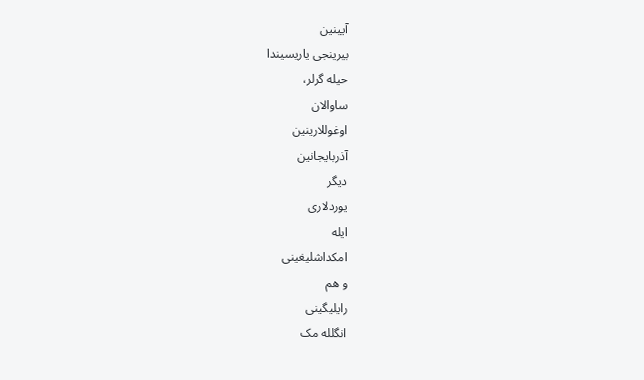آیینین
بیرینجی یاریسیندا
حیله گرلر،
ساوالان
اوغوللارینین
آذربایجانین
دیگر
یوردلاری
ایله
امکداشلیغینی
و هم
رایلیگینی
انگلله مک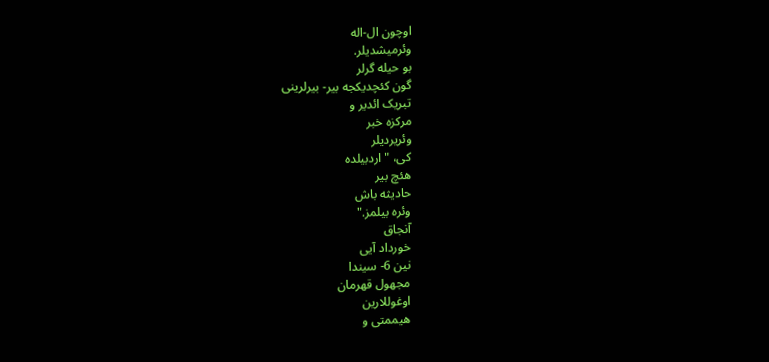اوچون ال-اله
وئرمیشدیلر.
بو حیله گرلر
گون کئچدیکجه بیر- بیرلرینی
تبریک ائدیر و
مرکزه خبر
وئریردیلر
کی، "اردبیلده
هئچ بیر
حادیثه باش
وئره بیلمز."
آنجاق
خورداد آیی
نین 6- سیندا
مجهول قهرمان
اوغوللارین
هیممتی و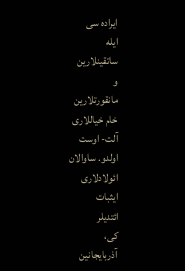ایراده سی
ایله
ساتقینلارین
و
مانقورتلارین
خام خیاللاری
آلت- اوست
اولدو. ساوالان
ائولادلاری
ایثبات
ائتدیلر
کی،
آذربایجانین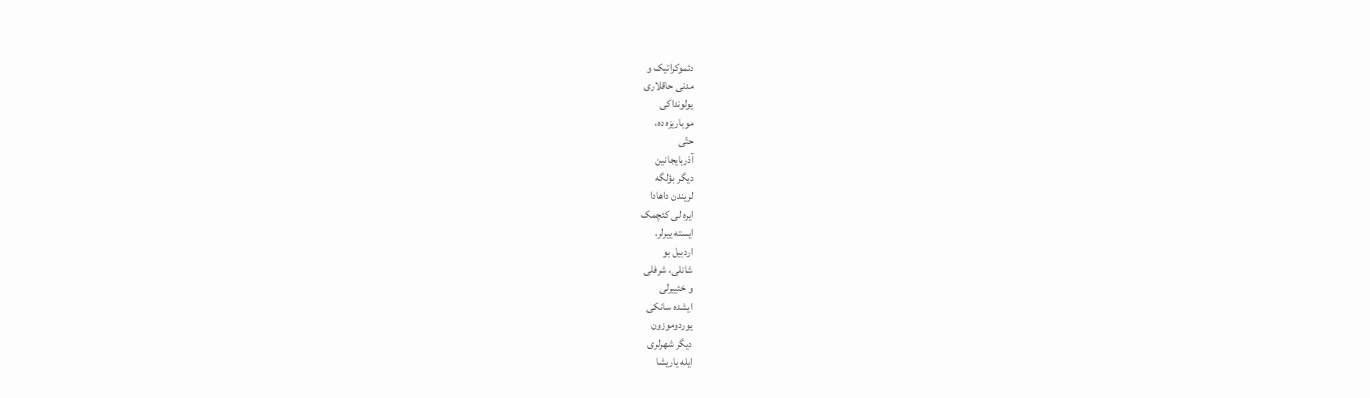دئموکراتیک و
مدنی حاقلاری
یولونداکی
موباریزه ده،
حتّی
آذربایجانین
دیگر بؤلگه
لریندن داهادا
ایره لی کئچمک
ایسته ییرلر.
اردبیل بو
شانلی، شرفلی
و خئییرلی
ایشده سانکی
یوردوموزون
دیگر شهرلری
ایله یاریشا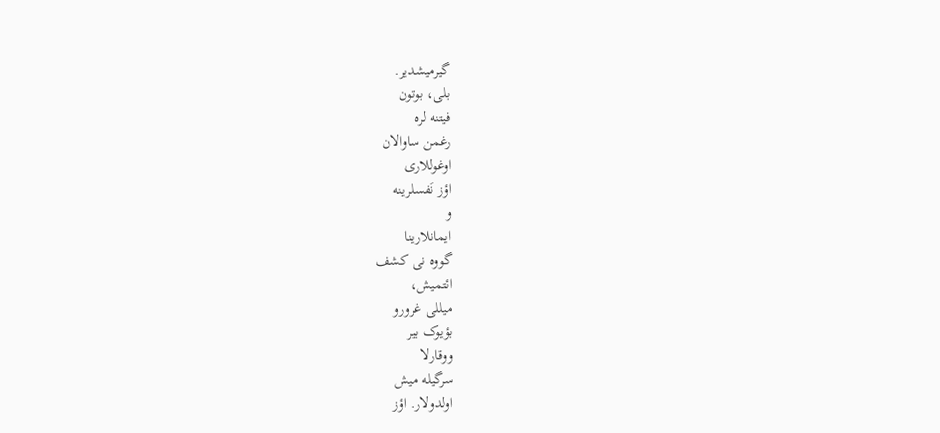گیرمیشدیر.
بلی، بوتون
فیتنه لره
رغمن ساوالان
اوغوللاری
اؤز نَفسلرینه
و
ایمانلارینا
گووه نی کشف
ائتمیش،
میللی غرورو
بؤیوک بیر
ووقارلا
سرگیله میش
اولدولار. اؤز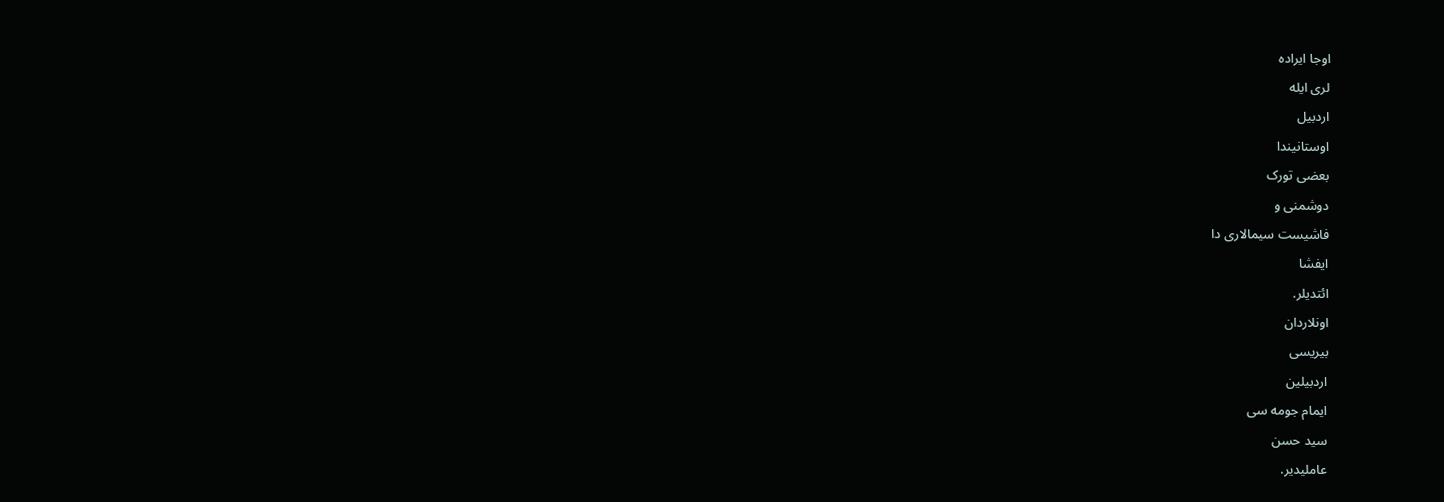اوجا ایراده
لری ایله
اردبیل
اوستانیندا
بعضی تورک
دوشمنی و
فاشیست سیمالاری دا
ایفشا
ائتدیلر.
اونلاردان
بیریسی
اردبیلین
ایمام جومه سی
سید حسن
عاملیدیر.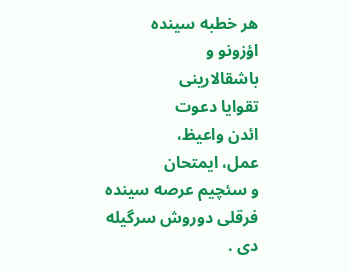هر خطبه سینده
اؤزونو و
باشقالارینی
تقوایا دعوت
ائدن واعیظ،
عمل، ایمتحان
و سئچیم عرصه سینده
فرقلی دوروش سرگیله
دی .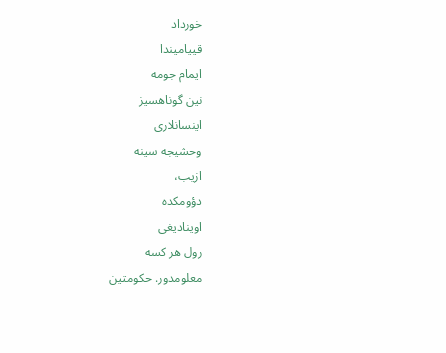خورداد
قییامیندا
ایمام جومه
نین گوناهسیز
اینسانلاری
وحشیجه سینه
ازیب،
دؤومکده
اوینادیغی
رول هر کسه
معلومدور. حکومتین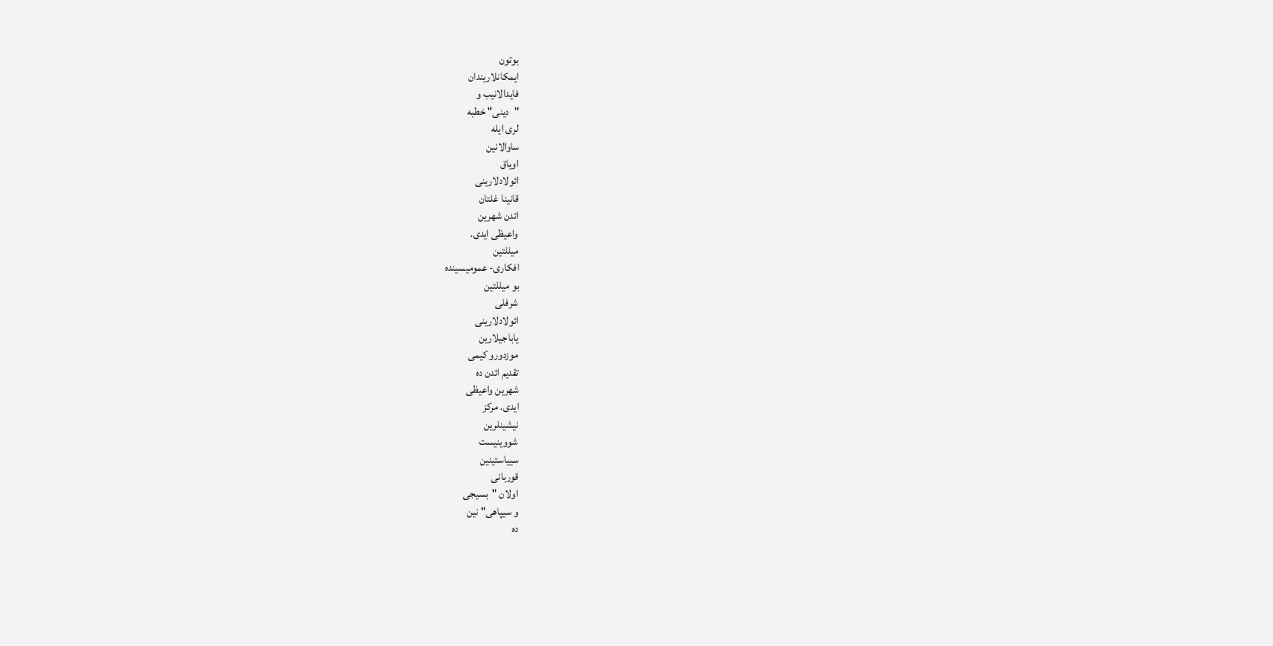بوتون
ایمکانلاریندان
فایدالانیب و
"دینی" خطبه
لری ایله
ساوالانین
اویاق
ائولادلارینی
قانینا غلتان
ائدن شهرین
واعیظی ایدی.
میللتین
افکاری- عمومیسینده
بو میللتین
شرفلی
ائولادلارینی
یاباجیلارین
موزدورو کیمی
تقدیم ائدن ده
شهرین واعیظی
ایدی. مرکز
نیشینلرین
شووینیست
سییاستینین
قوربانی
اولان "بسیجی
و سیپاهی" نین
ده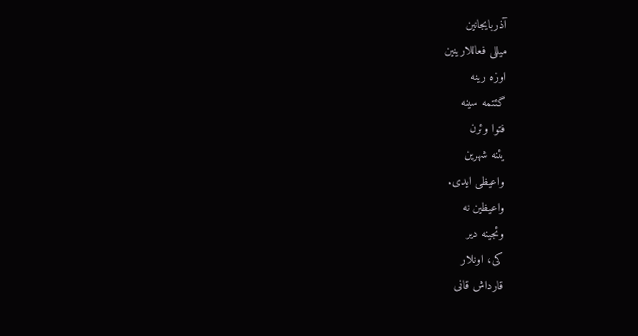آذربایجانین
میللی فعاللارینین
اوزه رینه
گئتمه سینه
فتوا وئرن
یئنه شهرین
واعیظی ایدی.
واعیظین نه
وئجینه دیر
کی، اونلار
قارداش قانی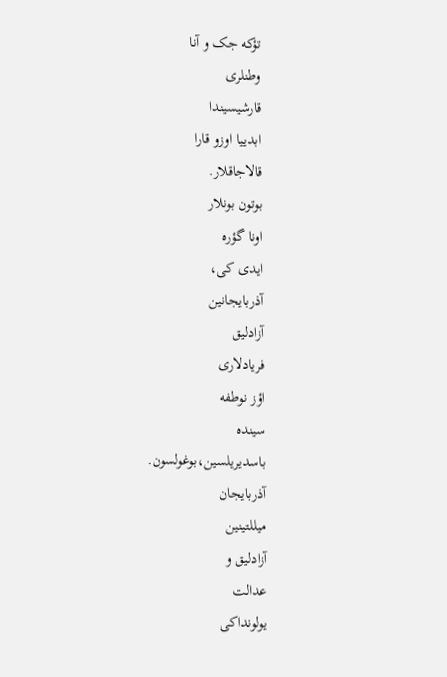تؤکه جک و آنا
وطنلری
قارشیسیندا
ابدییا اوزو قارا
قالاجاقلار.
بوتون بونلار
اونا گؤره
ایدی کی،
آذربایجانین
آزادلیق
فریادلاری
اؤز نوطفه
سینده
باسدیریلسین،بوغولسون.
آذربایجان
میللتینین
آزادلیق و
عدالت
یولونداکی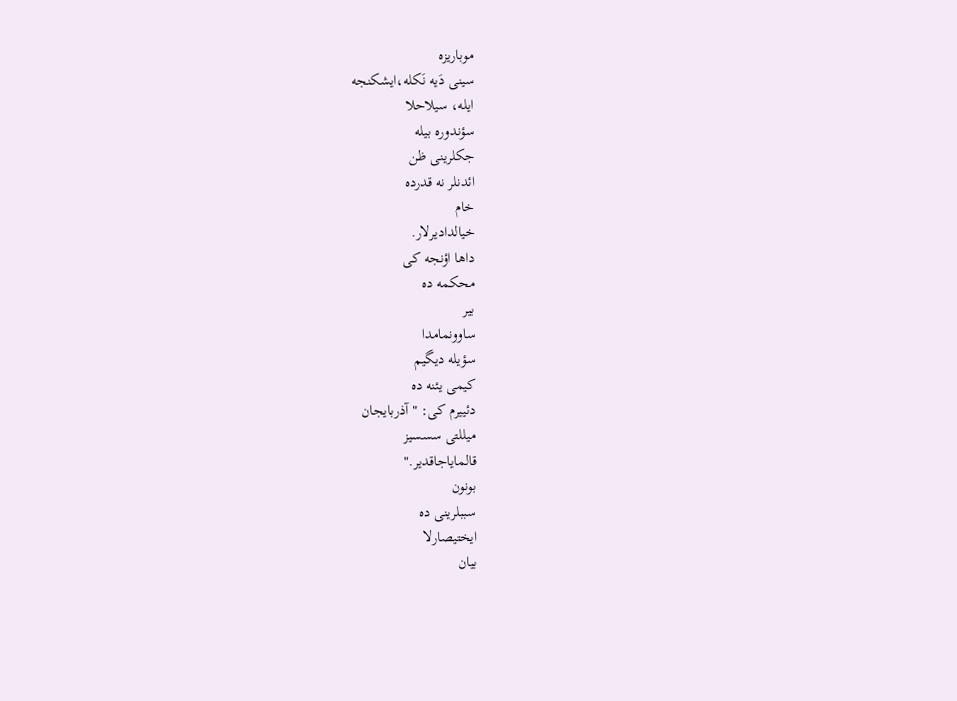موباریزه
سینی دَیه نَکله،ایشکنجه
ایله، سیلاحلا
سؤندوره بیله
جکلرینی ظن
ائدنلر نه قدرده
خام
خیالدادیرلار.
داها اؤنجه کی
محکمه ده
بیر
ساوونمامدا
سؤیله دیگیم
کیمی یئنه ده
دئییرم کی: "آذربایجان
میللتی سسسیز
قالمایاجاقدیر."
بونون
سببلرینی ده
ایختیصارلا
بیان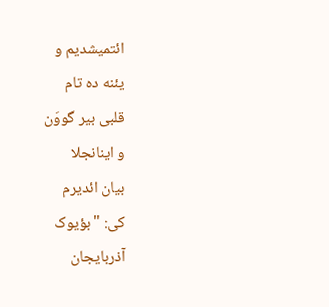ائتمیشدیم و
یئنه ده تام
قلبی بیر گووَن
و اینانجلا
بیان ائدیرم
کی: "بؤیوک
آذربایجان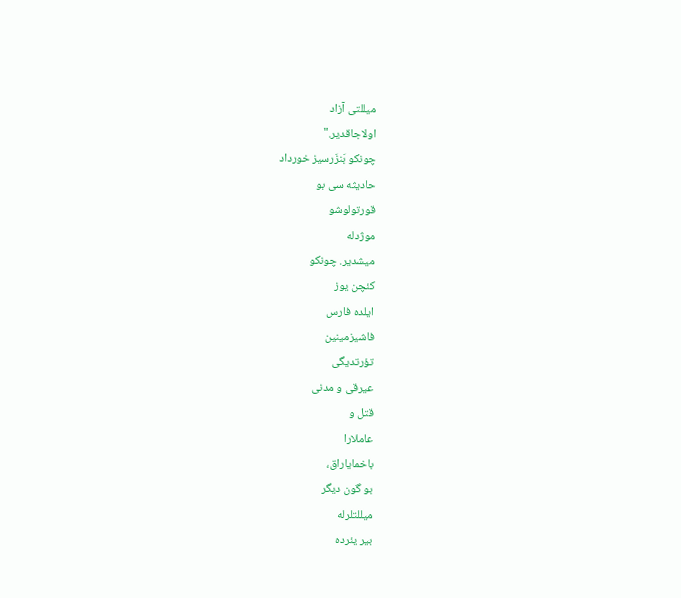میللتی آزاد
اولاجاقدیر."
چونکو بَنزَرسیز خورداد
حادیثه سی بو
قورتولوشو
موژدله
میشدیر. چونکو
کئچن یوز
ایلده فارس
فاشیزمینین
تؤرتدیگی
عیرقی و مدنی
قتل و
عاملارا
باخمایاراق،
بو گون دیگر
میللتلرله
بیر یئرده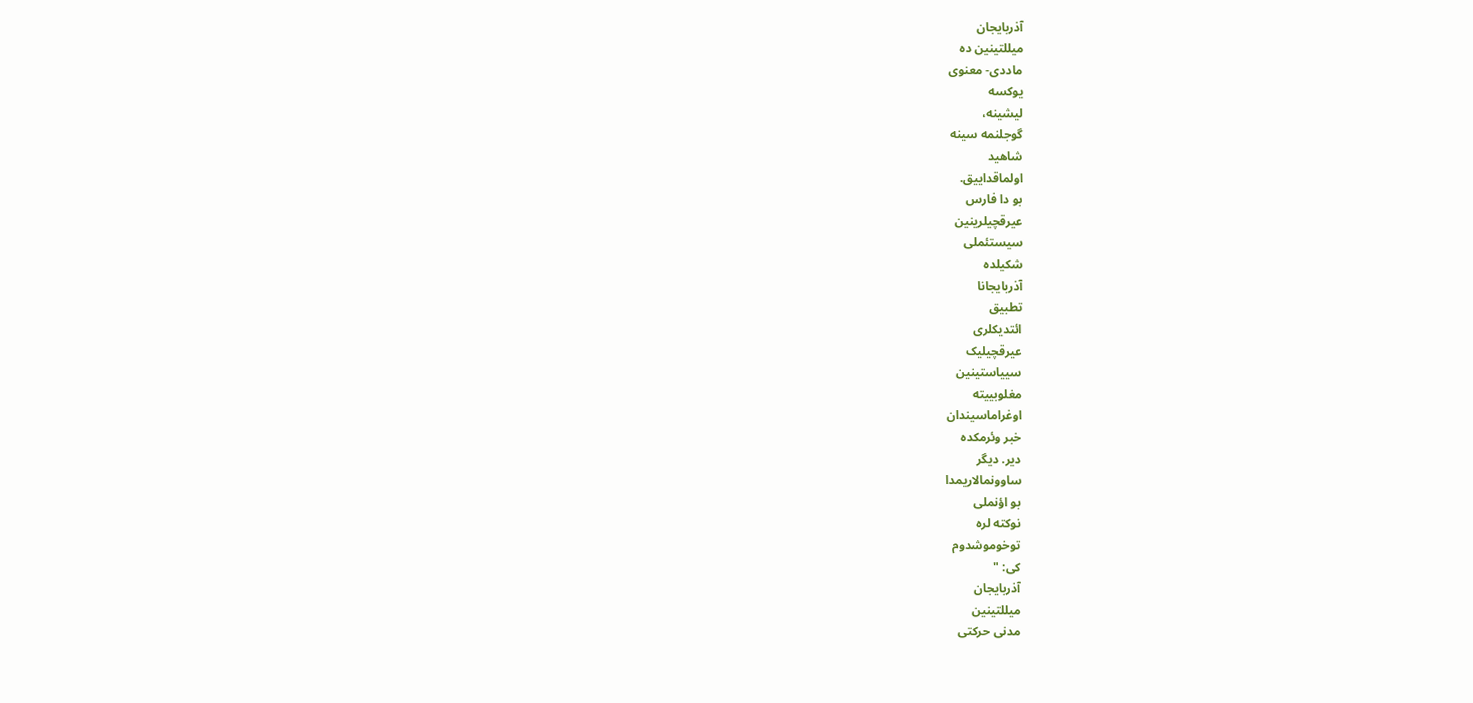آذربایجان
میللتینین ده
ماددی- معنوی
یوکسه
لیشینه،
گوجلنمه سینه
شاهید
اولماقداییق.
بو دا فارس
عیرقچیلرینین
سیستئملی
شکیلده
آذربایجانا
تطبیق
ائتدیکلری
عیرقچیلیک
سییاستینین
مغلوبییته
اوغراماسیندان
خبر وئرمکده
دیر. دیگر
ساوونمالاریمدا
بو اؤنملی
نوکته لره
توخوموشدوم
کی: "
آذربایجان
میللتینین
مدنی حرکتی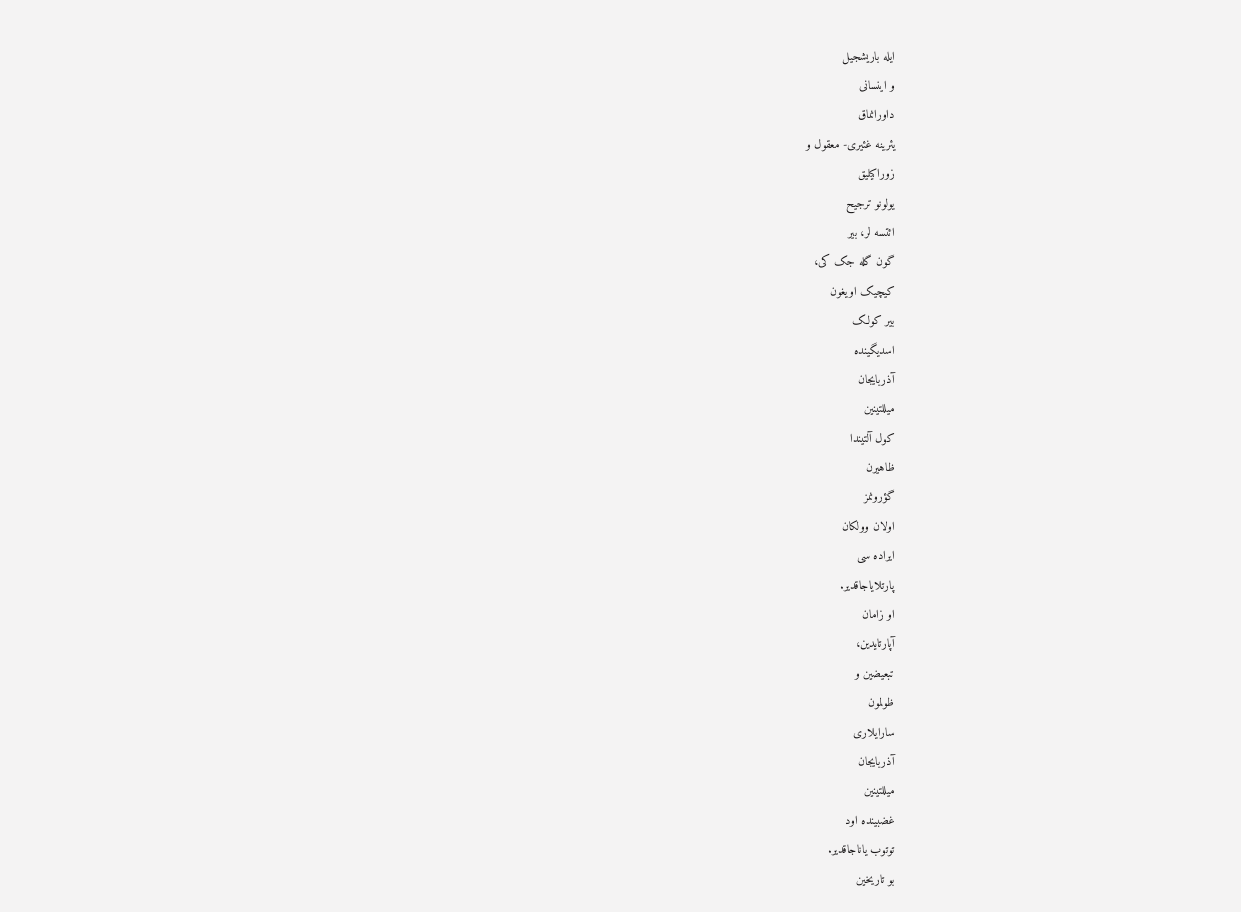ایله باریشجیل
و اینسانی
داورانماق
یئرینه غئیری- معقول و
زوراکیلیق
یولونو ترجیح
ائتسه لر، بیر
گون گله جک کی،
کیچیک اویغون
بیر کولک
اسدیگینده
آذربایجان
میللتینین
کول آلتیندا
ظاهیرن
گؤرونمز
اولان وولکان
ایراده سی
پارتلایاجاقدیر.
او زامان
آپارتایدین،
تبعیضین و
ظولمون
سارایلاری
آذربایجان
میللتینین
غضبینده اود
توتوب یاناجاقدیر.
بو تاریخین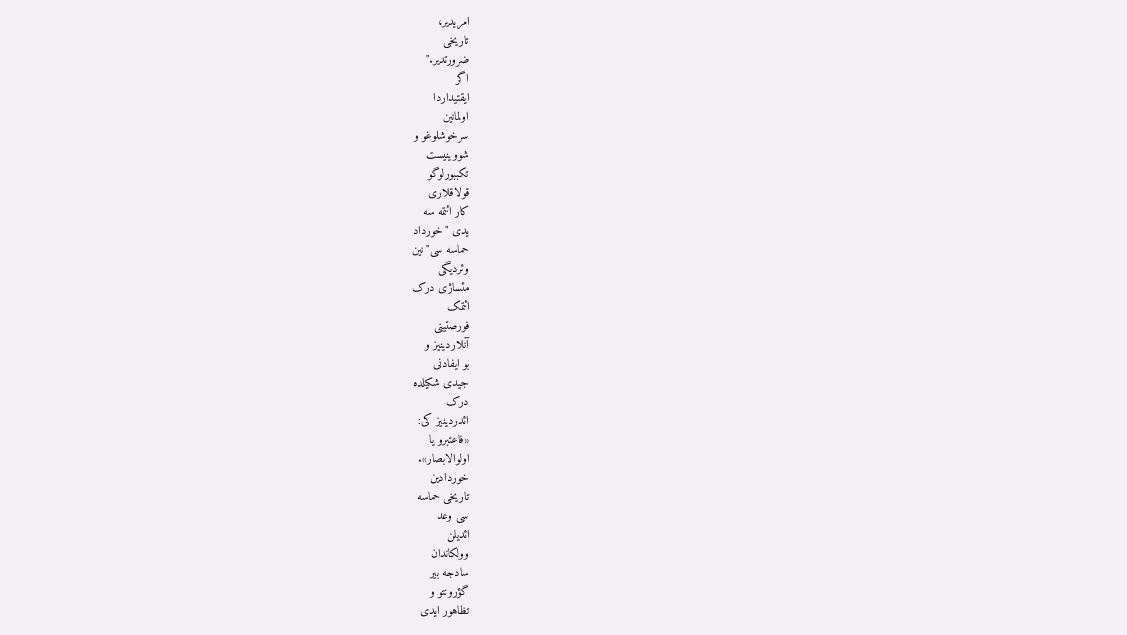امریدیر،
تاریخی
ضرورتدیر."
اگر
ایقتیداردا
اولمانین
سرخوشلوغو و
شووینیست
تکببورلوگو
قولاقلاری
کار ائتمه سه
یدی "خورداد
حماسه سی"نین
وئردیگی
مئساژی درک
ائتمک
فورصتینی
آنلاردینیز و
بو ایفادنی
جیدی شکیلده
درک
ائدردینیز کی:
«فاعتبرو یا
اولوالابصار».
خوردادین
تاریخی حماسه
سی وعد
ائدیلن
وولکاندان
سادجه بیر
گؤرونتو و
تظاهور ایدی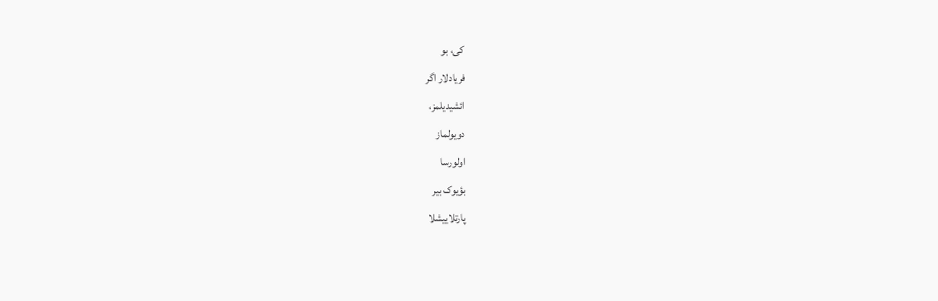کی، بو
فریادلار اگر
ائشیدیلمز،
دویولماز
اولورسا
بؤیوک بیر
پارتلاییشلا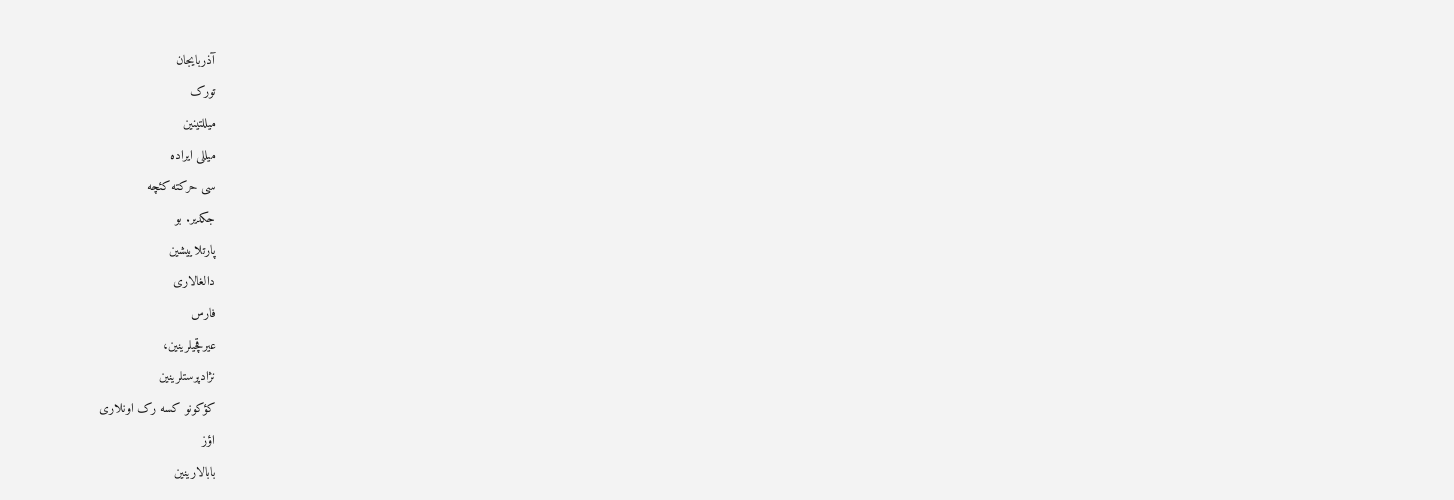آذربایجان
تورک
میللتینین
میللی ایراده
سی حرکته کئچه
جکدیر. بو
پارتلاییشین
دالغالاری
فارس
عیرقچیلرینین،
نژادپرستلرینین
کؤکونو کسه رک اونلاری
اؤز
بابالارینین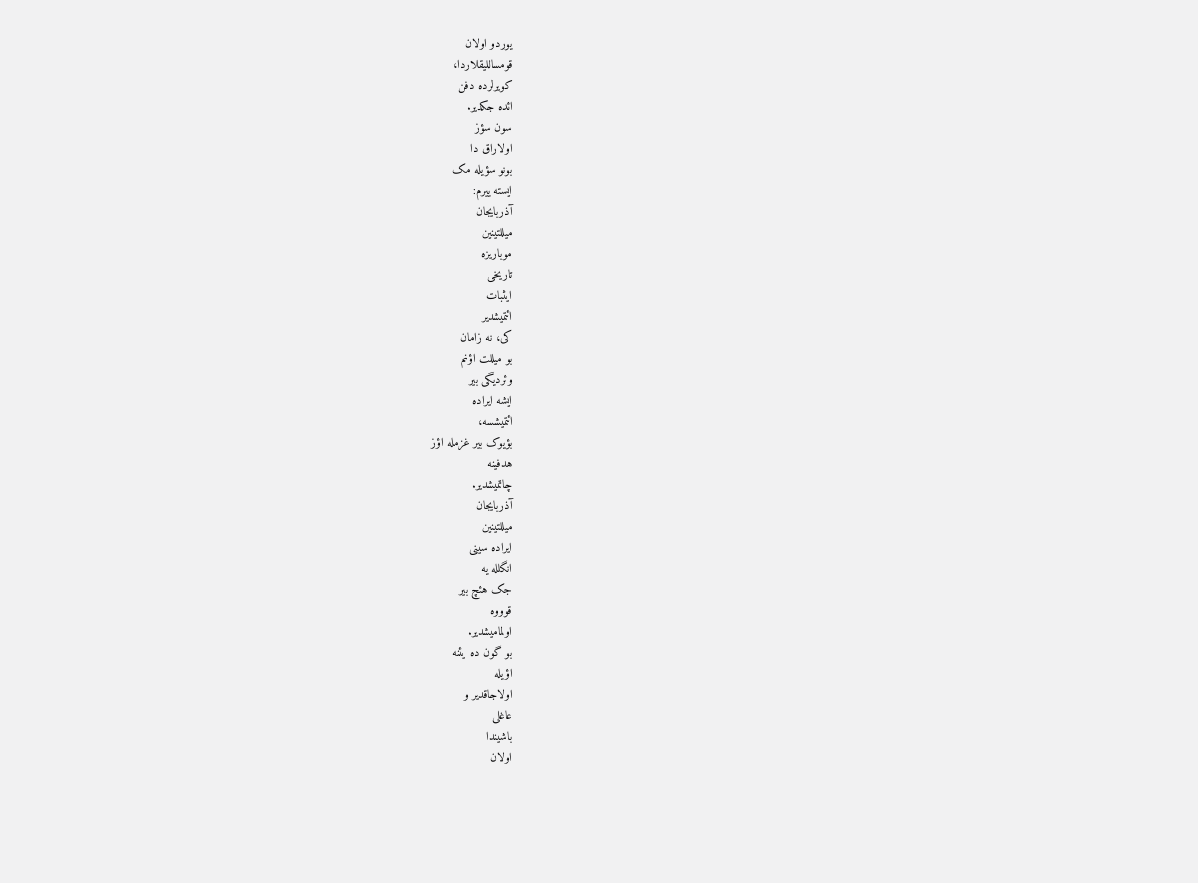یوردو اولان
قومساللیقلاردا،
کویرلرده دفن
ائده جکدیر.
سون سؤز
اولاراق دا
بونو سؤیله مک
ایسته ییرم:
آذربایجان
میللتینین
موباریزه
تاریخی
ایثبات
ائتمیشدیر
کی، نه زامان
بو میللت اؤنم
وئردیگی بیر
ایشه ایراده
ائتمیشسه،
بؤیوک بیر غزمله اؤز
هدفینه
چاتمیشدیر.
آذربایجان
میللتینین
ایراده سینی
انگلله یه
جک هئچ بیر
قوووه
اولمامیشدیر.
بو گون ده یئنه
اؤیله
اولاجاقدیر و
عاغلی
باشیندا
اولان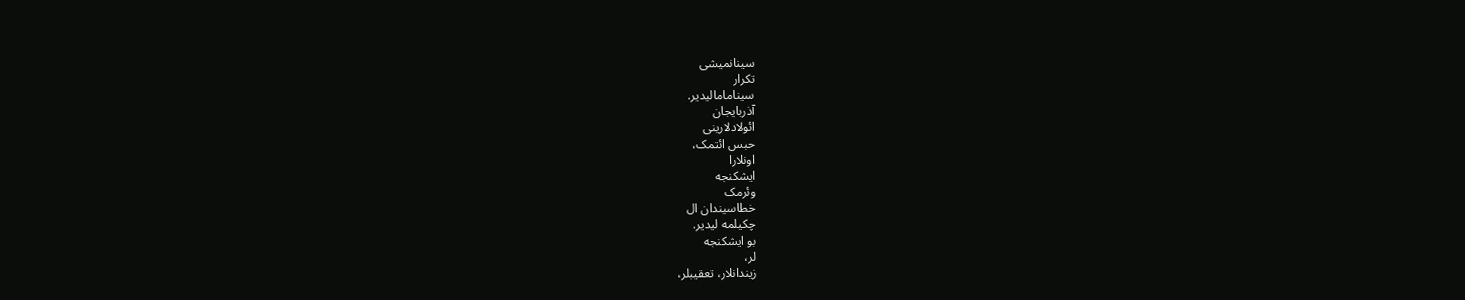سینانمیشی
تکرار
سینامامالیدیر.
آذربایجان
ائولادلارینی
حبس ائتمک،
اونلارا
ایشکنجه
وئرمک
خطاسیندان ال
چکیلمه لیدیر.
بو ایشکنجه
لر،
زیندانلار، تعقیبلر،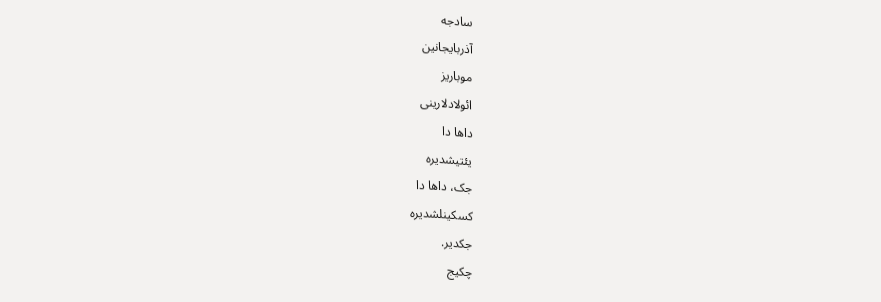سادجه
آذربایجانین
موباریز
ائولادلارینی
داها دا
یئتیشدیره
جک، داها دا
کسکینلشدیره
جکدیر.
چکیج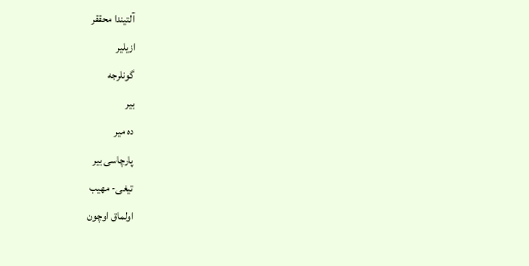آلتیندا محققر
ازیلیر
گونلرجه
بیر
ده میر
پارچاسی بیر
تیغی- مهیب
اولماق اوچون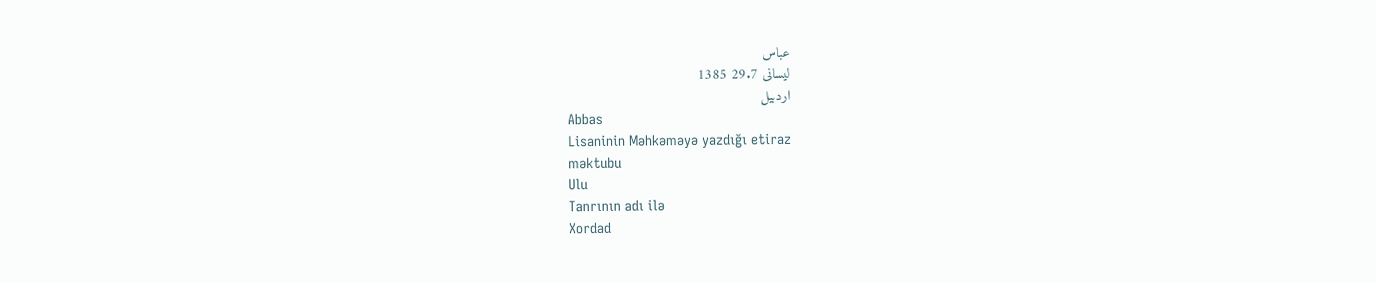عباس
لیسانی 29.7 1385
اردبیل
Abbas
Lisaninin Məhkəməyə yazdığı etiraz
məktubu
Ulu
Tanrının adı ilə
Xordad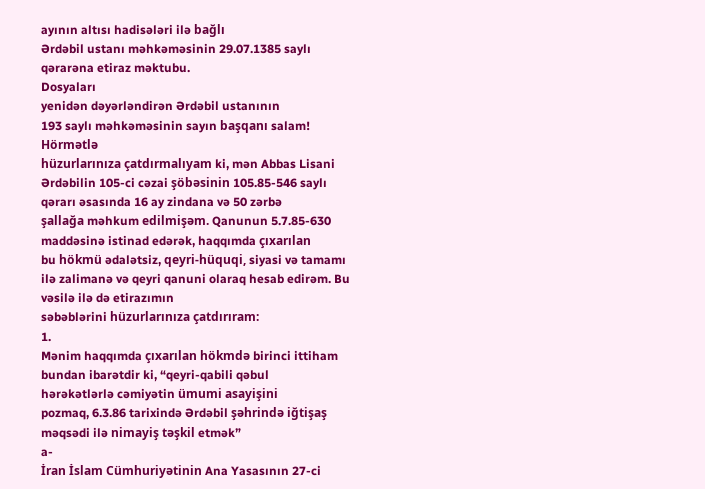ayının altısı hadisələri ilə bağlı
Ərdəbil ustanı məhkəməsinin 29.07.1385 saylı
qərarəna etiraz məktubu.
Dosyaları
yenidən dəyərləndirən Ərdəbil ustanının
193 saylı məhkəməsinin sayın başqanı salam!
Hörmətlə
hüzurlarınıza çatdırmalıyam ki, mən Abbas Lisani
Ərdəbilin 105-ci cəzai şöbəsinin 105.85-546 saylı
qərarı əsasında 16 ay zindana və 50 zərbə
şallağa məhkum edilmişəm. Qanunun 5.7.85-630
maddəsinə istinad edərək, haqqımda çıxarılan
bu hökmü ədalətsiz, qeyri-hüquqi, siyasi və tamamı
ilə zalimanə və qeyri qanuni olaraq hesab edirəm. Bu
vəsilə ilə də etirazımın
səbəblərini hüzurlarınıza çatdırıram:
1.
Mənim haqqımda çıxarılan hökmdə birinci ittiham
bundan ibarətdir ki, “qeyri-qabili qəbul
hərəkətlərlə cəmiyətin ümumi asayişini
pozmaq, 6.3.86 tarixində Ərdəbil şəhrində iğtişaş
məqsədi ilə nimayiş təşkil etmək”
a-
İran İslam Cümhuriyətinin Ana Yasasının 27-ci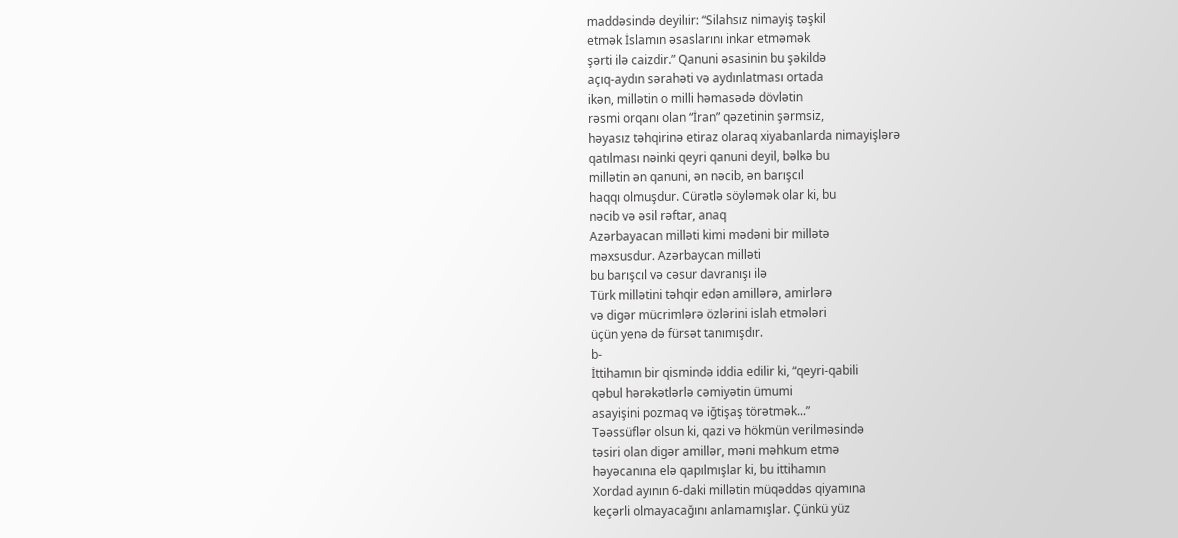maddəsində deyilıir: “Silahsız nimayiş təşkil
etmək İslamın əsaslarını inkar etməmək
şərti ilə caizdir.” Qanuni əsasinin bu şəkildə
açıq-aydın sərahəti və aydınlatması ortada
ikən, millətin o milli həmasədə dövlətin
rəsmi orqanı olan “İran” qəzetinin şərmsiz,
həyasız təhqirinə etiraz olaraq xiyabanlarda nimayişlərə
qatılması nəinki qeyri qanuni deyil, bəlkə bu
millətin ən qanuni, ən nəcib, ən barışcıl
haqqı olmuşdur. Cürətlə söyləmək olar ki, bu
nəcib və əsil rəftar, anaq
Azərbayacan milləti kimi mədəni bir millətə
məxsusdur. Azərbaycan milləti
bu barışcıl və cəsur davranışı ilə
Türk millətini təhqir edən amillərə, amirlərə
və digər mücrimlərə özlərini islah etmələri
üçün yenə də fürsət tanımışdır.
b-
İttihamın bir qismində iddia edilir ki, “qeyri-qabili
qəbul hərəkətlərlə cəmiyətin ümumi
asayişini pozmaq və iğtişaş törətmək...”
Təəssüflər olsun ki, qazi və hökmün verilməsində
təsiri olan digər amillər, məni məhkum etmə
həyəcanına elə qapılmışlar ki, bu ittihamın
Xordad ayının 6-daki millətin müqəddəs qiyamına
keçərli olmayacağını anlamamışlar. Çünkü yüz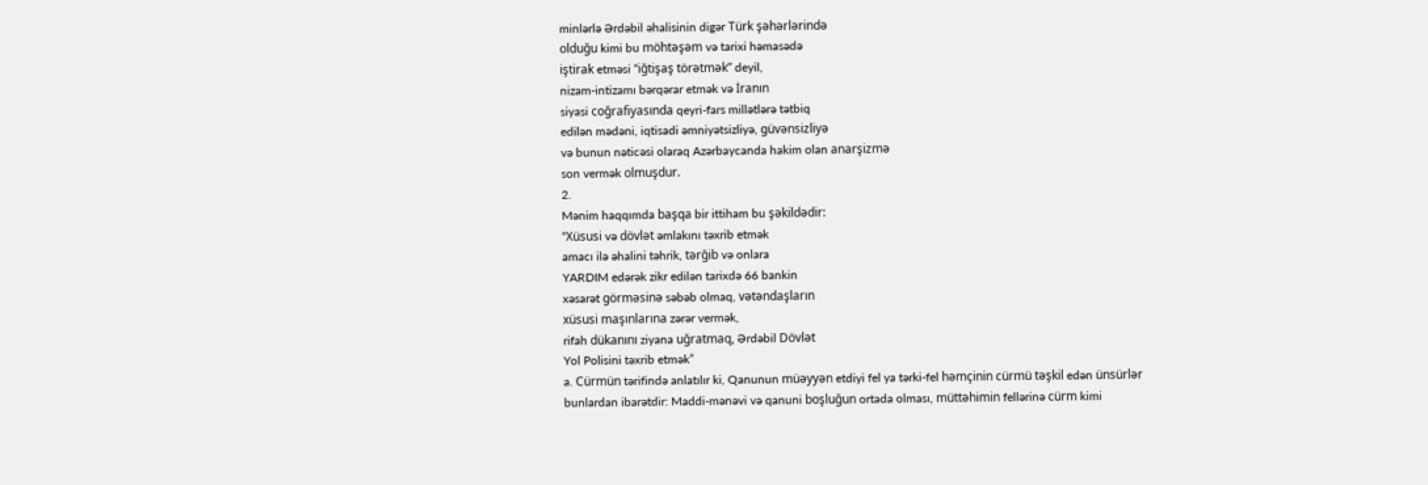minlərlə Ərdəbil əhalisinin digər Türk şəhərlərində
olduğu kimi bu möhtəşəm və tarixi həmasədə
iştirak etməsi “iğtişaş törətmək” deyil,
nizam-intizamı bərqərar etmək və İranın
siyasi coğrafiyasında qeyri-fars millətlərə tətbiq
edilən mədəni, iqtisadi əmniyətsizliyə, güvənsizliyə
və bunun nəticəsi olaraq Azərbaycanda hakim olan anarşizmə
son vermək olmuşdur.
2.
Mənim haqqımda başqa bir ittiham bu şəkildədir:
“Xüsusi və dövlət əmlakını təxrib etmək
amacı ilə əhalini təhrik, tərğib və onlara
YARDIM edərək zikr edilən tarixdə 66 bankin
xəsarət görməsinə səbəb olmaq, vətəndaşların
xüsusi maşınlarına zərər vermək,
rifah dükanını ziyana uğratmaq, Ərdəbil Dövlət
Yol Polisini təxrib etmək”
a. Cürmün tərifində anlatılır ki, Qanunun müəyyən etdiyi fel ya tərki-fel həmçinin cürmü təşkil edən ünsürlər bunlardan ibarətdir: Maddi-mənəvi və qanuni boşluğun ortada olması, müttəhimin fellərinə cürm kimi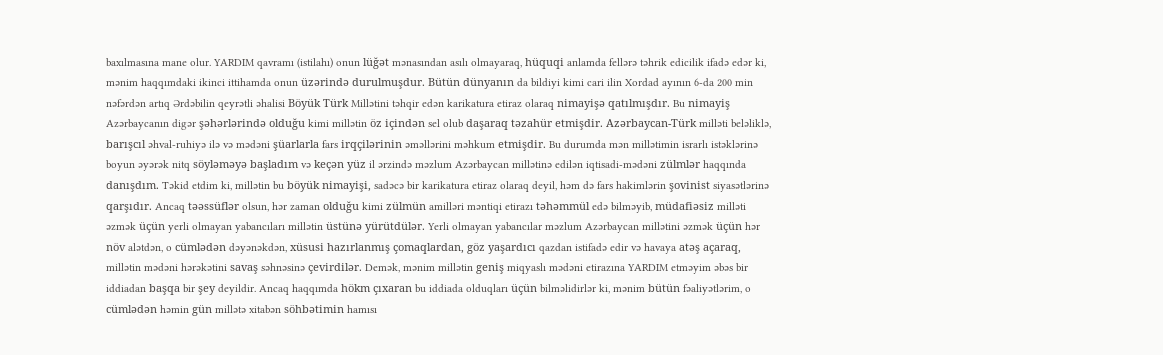baxılmasına mane olur. YARDIM qavramı (istilahı) onun lüğət mənasından asılı olmayaraq, hüquqi anlamda fellərə təhrik edicilik ifadə edər ki, mənim haqqımdaki ikinci ittihamda onun üzərində durulmuşdur. Bütün dünyanın da bildiyi kimi cari ilin Xordad ayının 6-da 200 min nəfərdən artıq Ərdəbilin qeyrətli əhalisi Böyük Türk Millətini təhqir edən karikatura etiraz olaraq nimayişə qatılmışdır. Bu nimayiş Azərbaycanın digər şəhərlərində olduğu kimi millətin öz içindən sel olub daşaraq təzahür etmişdir. Azərbaycan-Türk milləti beləliklə, barışcıl əhval-ruhiyə ilə və mədəni şüarlarla fars irqçilərinin əməllərini məhkum etmişdir. Bu durumda mən millətimin israrlı istəklərinə boyun əyərək nitq söyləməyə başladım və keçən yüz il ərzində məzlum Azərbaycan millətinə edilən iqtisadi-mədəni zülmlər haqqında danışdım. Təkid etdim ki, millətin bu böyük nimayişi, sadəcə bir karikatura etiraz olaraq deyil, həm də fars hakimlərin şovinist siyasətlərinə qarşıdır. Ancaq təəssüflər olsun, hər zaman olduğu kimi zülmün amilləri məntiqi etirazı təhəmmül edə bilməyib, müdafiəsiz milləti əzmək üçün yerli olmayan yabancıları millətin üstünə yürütdülər. Yerli olmayan yabancılar məzlum Azərbaycan millətini əzmək üçün hər növ alətdən, o cümlədən dəyənəkdən, xüsusi hazırlanmış çomaqlardan, göz yaşardıcı qazdan istifadə edir və havaya atəş açaraq, millətin mədəni hərəkətini savaş səhnəsinə çevirdilər. Demək, mənim millətin geniş miqyaslı mədəni etirazına YARDIM etməyim əbəs bir iddiadan başqa bir şey deyildir. Ancaq haqqımda hökm çıxaran bu iddiada olduqları üçün bilməlidirlər ki, mənim bütün fəaliyətlərim, o cümlədən həmin gün millətə xitabən söhbətimin hamısı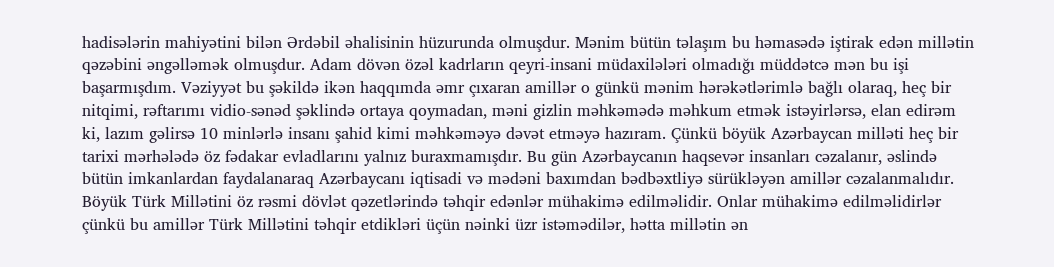hadisələrin mahiyətini bilən Ərdəbil əhalisinin hüzurunda olmuşdur. Mənim bütün təlaşım bu həmasədə iştirak edən millətin qəzəbini əngəlləmək olmuşdur. Adam dövən özəl kadrların qeyri-insani müdaxilələri olmadığı müddətcə mən bu işi başarmışdım. Vəziyyət bu şəkildə ikən haqqımda əmr çıxaran amillər o günkü mənim hərəkətlərimlə bağlı olaraq, heç bir nitqimi, rəftarımı vidio-sənəd şəklində ortaya qoymadan, məni gizlin məhkəmədə məhkum etmək istəyirlərsə, elan edirəm ki, lazım gəlirsə 10 minlərlə insanı şahid kimi məhkəməyə dəvət etməyə hazıram. Çünkü böyük Azərbaycan milləti heç bir tarixi mərhələdə öz fədakar evladlarını yalnız buraxmamışdır. Bu gün Azərbaycanın haqsevər insanları cəzalanır, əslində bütün imkanlardan faydalanaraq Azərbaycanı iqtisadi və mədəni baxımdan bədbəxtliyə sürükləyən amillər cəzalanmalıdır. Böyük Türk Millətini öz rəsmi dövlət qəzetlərində təhqir edənlər mühakimə edilməlidir. Onlar mühakimə edilməlidirlər çünkü bu amillər Türk Millətini təhqir etdikləri üçün nəinki üzr istəmədilər, hətta millətin ən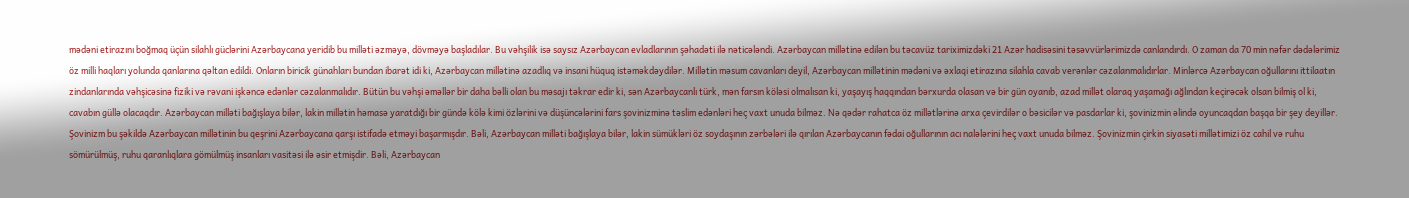mədəni etirazını boğmaq üçün silahlı güclərini Azərbaycana yeridib bu milləti əzməyə, dövməyə başladılar. Bu vəhşilik isə saysız Azərbaycan evladlarının şəhadəti ilə nəticələndi. Azərbaycan millətinə edilən bu təcavüz tariximizdəki 21 Azər hadisəsini təsəvvürlərimizdə canlandırdı. O zaman da 70 min nəfər dədələrimiz öz milli haqları yolunda qanlarına qəltan edildi. Onların biricik günahları bundan ibarət idi ki, Azərbaycan millətinə azadlıq və insani hüquq istəməkdəydilər. Millətin məsum cavanları deyil, Azərbaycan millətinin mədəni və əxlaqi etirazına silahla cavab verənlər cəzalanmalıdırlar. Minlərcə Azərbaycan oğullarını ittilaatın zindanlarında vəhşicəsinə fiziki və rəvani işkəncə edənlər cəzalanmalıdır. Bütün bu vəhşi əməllər bir daha bəlli olan bu məsajı təkrar edir ki, sən Azərbaycanlı türk, mən farsın köləsi olmalısan ki, yaşayış haqqından bərxurda olasan və bir gün oyanıb, azad millət olaraq yaşamağı ağlından keçirəcək olsan bilmiş ol ki, cavabın güllə olacaqdır. Azərbaycan milləti bağışlaya bilər, lakin millətin həmasə yaratdığı bir gündə kölə kimi özlərini və düşüncələrini fars şovinizminə təslim edənləri heç vaxt unuda bilməz. Nə qədər rahatca öz millətlərinə arxa çevirdilər o bəsicilər və pasdarlar ki, şovinizmin əlində oyuncaqdan başqa bir şey deyillər. Şovinizm bu şəkildə Azərbaycan millətinin bu qeşrini Azərbaycana qarşı istifadə etməyi başarmışdır. Bəli, Azərbaycan milləti bağışlaya bilər, lakin sümükləri öz soydaşının zərbələri ilə qırılan Azərbaycanın fədai oğullarının acı nalələrini heç vaxt unuda bilməz. Şovinizmin çirkin siyasəti millətimizi öz cahil və ruhu sömürülmüş, ruhu qaranlıqlara gömülmüş insanları vasitəsi ilə əsir etmişdir. Bəli, Azərbaycan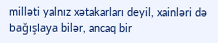milləti yalnız xətakarları deyil, xainləri də bağışlaya bilər, ancaq bir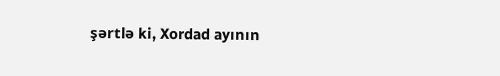şərtlə ki, Xordad ayının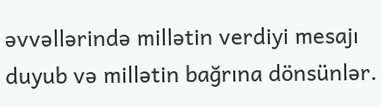əvvəllərində millətin verdiyi mesajı duyub və millətin bağrına dönsünlər.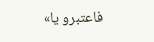«فاعتبرو یا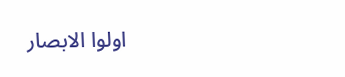اولوا الابصار